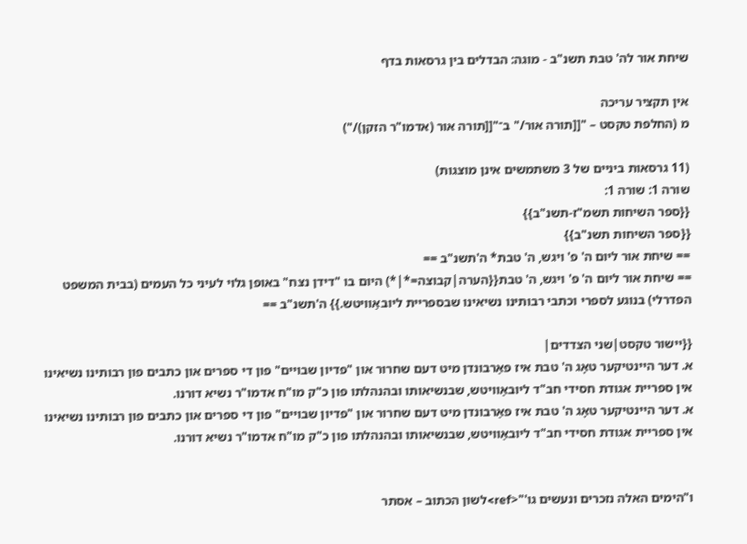שיחת אור לה' טבת תשנ"ב - מוגה: הבדלים בין גרסאות בדף

אין תקציר עריכה
מ (החלפת טקסט – "[[תורה אור/" ב־"[[תורה אור (אדמו"ר הזקן)/")

(11 גרסאות ביניים של 3 משתמשים אינן מוצגות)
שורה 1: שורה 1:
{{ספר השיחות תשמ"ז-תשנ"ב}}
{{ספר השיחות תשנ"ב}}
== שיחת אור ליום ה' פ' ויגש, ה' טבת* ה'תשנ"ב ==
== שיחת אור ליום ה' פ' ויגש, ה' טבת{{הערה|קבוצה=*|*) היום בו "דידן נצח" באופן גלוי לעיני כל העמים (בבית המשפט הפדרלי) בנוגע לספרי וכתבי רבותינו נשיאינו שבספריית ליובאַוויטש.}} ה'תשנ"ב ==

{{יישור טקסט|שני הצדדים|
א. דער היינטיקער טאָג ה' טבת איז פאַרבונדן מיט דעם שחרור און "פדיון שבויים" פון די ספרים און כתבים פון רבותינו נשיאינו אין ספריית אגודת חסידי חב"ד ליובאַוויטש, שבנשיאותו ובהנהלתו פון כ"ק מו"ח אדמו"ר נשיא דורנו.
א. דער היינטיקער טאָג ה' טבת איז פאַרבונדן מיט דעם שחרור און "פדיון שבויים" פון די ספרים און כתבים פון רבותינו נשיאינו אין ספריית אגודת חסידי חב"ד ליובאַוויטש, שבנשיאותו ובהנהלתו פון כ"ק מו"ח אדמו"ר נשיא דורנו.


ו"הימים האלה נזכרים ונעשים גו'"<ref>לשון הכתוב – אסתר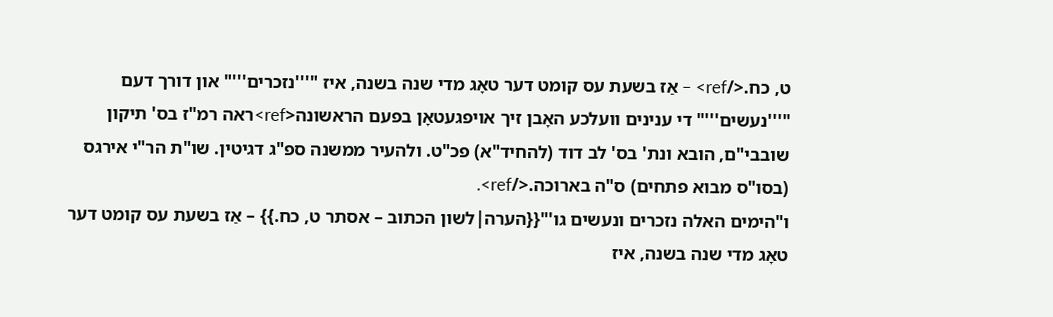ט, כח.</ref> – אַז בשעת עס קומט דער טאָג מדי שנה בשנה, איז "'''נזכרים'''" און דורך דעם "'''נעשים'''" די ענינים וועלכע האָבן זיך אויפגעטאָן בפעם הראשונה<ref>ראה רמ"ז בס' תיקון שובבי"ם, הובא ונת' בס' לב דוד (להחיד"א) פכ"ט. ולהעיר ממשנה ספ"ג דגיטין. שו"ת הר"י אירגס (בסו"ס מבוא פתחים) ס"ה בארוכה.</ref>.
ו"הימים האלה נזכרים ונעשים גו'"{{הערה|לשון הכתוב – אסתר ט, כח.}} – אַז בשעת עס קומט דער טאָג מדי שנה בשנה, איז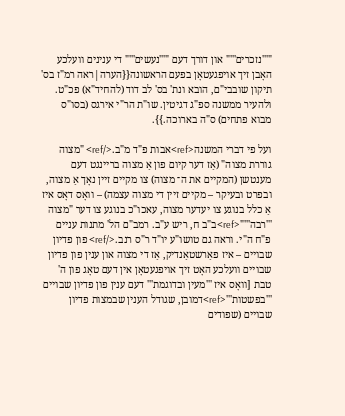"'''נזכרים'''" און דורך דעם "'''נעשים'''" די ענינים וועלכע האָבן זיך אויפגעטאָן בפעם הראשונה{{הערה|ראה רמ"ז בס' תיקון שובבי"ם, הובא ונת' בס' לב דוד (להחיד"א) פכ"ט. ולהעיר ממשנה ספ"ג דגיטין. שו"ת הר"י אירגס (בסו"ס מבוא פתחים) ס"ה בארוכה.}}.

ועל פי דברי המשנה<ref>אבות פ"ד מ"ב.</ref> "מצוה גוררת מצוה" (אַז דער קיום פון אַ מצוה בריינגט דעם מענטשן (המקיים את ה־ מצוה) צו מקיים זיין נאָך אַ מצוה, ובפרט ובעיקר – מקיים זיין די מצוה עצמה) – וואָס דאָס איז אַ כלל בנוגע צו יעדער מצוה, עאכו"כ בנוגע צו דער "מצוה '''רבה'''"<ref>ב"ב ח, ריש ע"ב. רמב"ם הל' מתנות עניים פ"ח ה"י. וראה גם טושו"ע יו"ד ר"ס רנב.</ref> פון פדיון שבויים – איז פאַרשטאַנדיק, אַז די מצוה און ענין פון פדיון שבויים וועלכע האָט זיך אויפגעטאָן אין דעם טאָג פון ה' טבת [וואָס איז '''מעין ובדוגמת''' דעם ענין פון פדיון שבויים '''בפשטות'''<ref>דמובן, שגודל הענין שבמצות פדיון שבויים (שפודים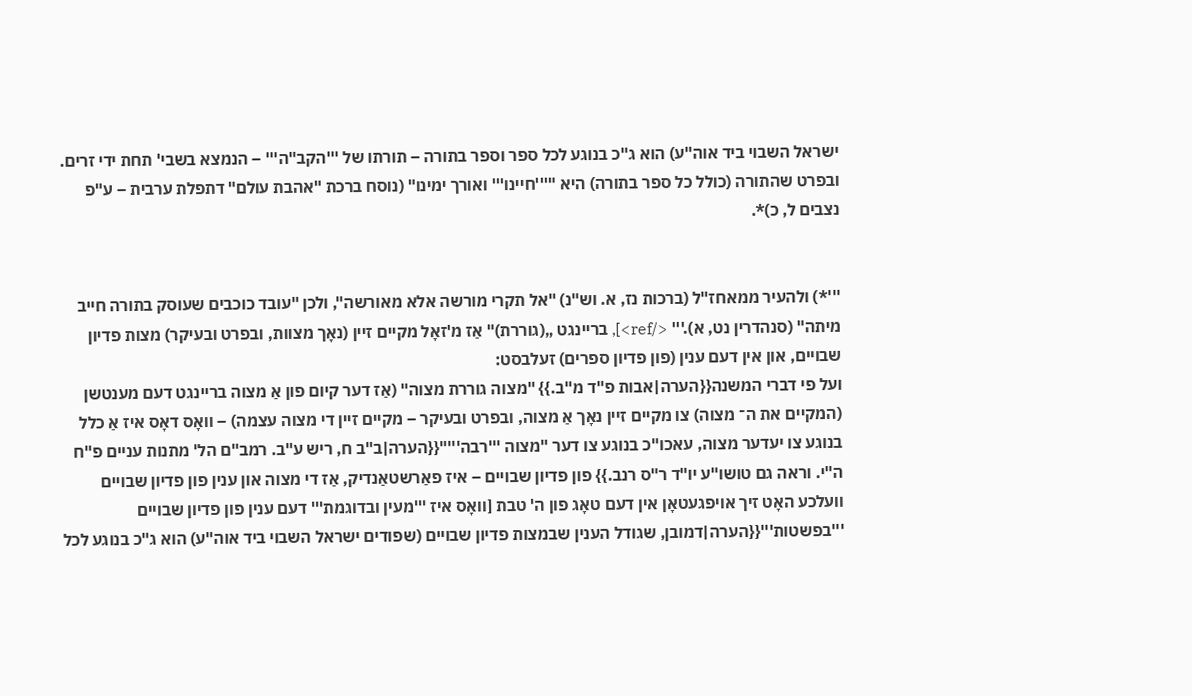ישראל השבוי ביד אוה"ע) הוא ג"כ בנוגע לכל ספר וספר בתורה – תורתו של '''הקב"ה''' – הנמצא בשבי' תחת ידי זרים. ובפרט שהתורה (כולל כל ספר בתורה) היא "'''חיינו''' ואורך ימינו" (נוסח ברכת "אהבת עולם" דתפלת ערבית – ע"פ נצבים ל, כ)*.


'''*) ולהעיר ממאחז"ל (ברכות נז, א. וש"נ) "אל תקרי מורשה אלא מאורשה", ולכן "עובד כוכבים שעוסק בתורה חייב מיתה" (סנהדרין נט, א).''' </ref>], בריינגט „(גוררת)" אַז מ'זאָל מקיים זיין (נאָך מצוות, ובפרט ובעיקר) מצות פדיון שבויים, און אין דעם ענין (פון פדיון ספרים) זעלבסט:
ועל פי דברי המשנה{{הערה|אבות פ"ד מ"ב.}} "מצוה גוררת מצוה" (אַז דער קיום פון אַ מצוה בריינגט דעם מענטשן (המקיים את ה־ מצוה) צו מקיים זיין נאָך אַ מצוה, ובפרט ובעיקר – מקיים זיין די מצוה עצמה) – וואָס דאָס איז אַ כלל בנוגע צו יעדער מצוה, עאכו"כ בנוגע צו דער "מצוה '''רבה'''"{{הערה|ב"ב ח, ריש ע"ב. רמב"ם הל' מתנות עניים פ"ח ה"י. וראה גם טושו"ע יו"ד ר"ס רנב.}} פון פדיון שבויים – איז פאַרשטאַנדיק, אַז די מצוה און ענין פון פדיון שבויים וועלכע האָט זיך אויפגעטאָן אין דעם טאָג פון ה' טבת [וואָס איז '''מעין ובדוגמת''' דעם ענין פון פדיון שבויים '''בפשטות'''{{הערה|דמובן, שגודל הענין שבמצות פדיון שבויים (שפודים ישראל השבוי ביד אוה"ע) הוא ג"כ בנוגע לכל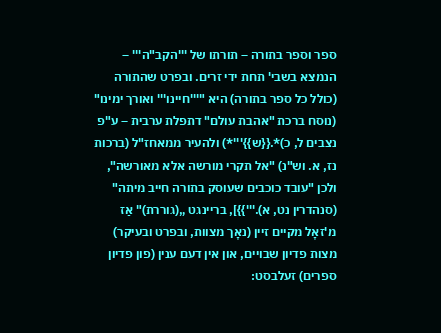ספר וספר בתורה – תורתו של '''הקב"ה''' – הנמצא בשבי' תחת ידי זרים. ובפרט שהתורה (כולל כל ספר בתורה) היא "'''חיינו''' ואורך ימינו" (נוסח ברכת "אהבת עולם" דתפלת ערבית – ע"פ נצבים ל, כ)*.{{ש}}'''*) ולהעיר ממאחז"ל (ברכות נז, א. וש"נ) "אל תקרי מורשה אלא מאורשה", ולכן "עובד כוכבים שעוסק בתורה חייב מיתה" (סנהדרין נט, א).'''}}], בריינגט „(גוררת)" אַז מ'זאָל מקיים זיין (נאָך מצוות, ובפרט ובעיקר) מצות פדיון שבויים, און אין דעם ענין (פון פדיון ספרים) זעלבסט: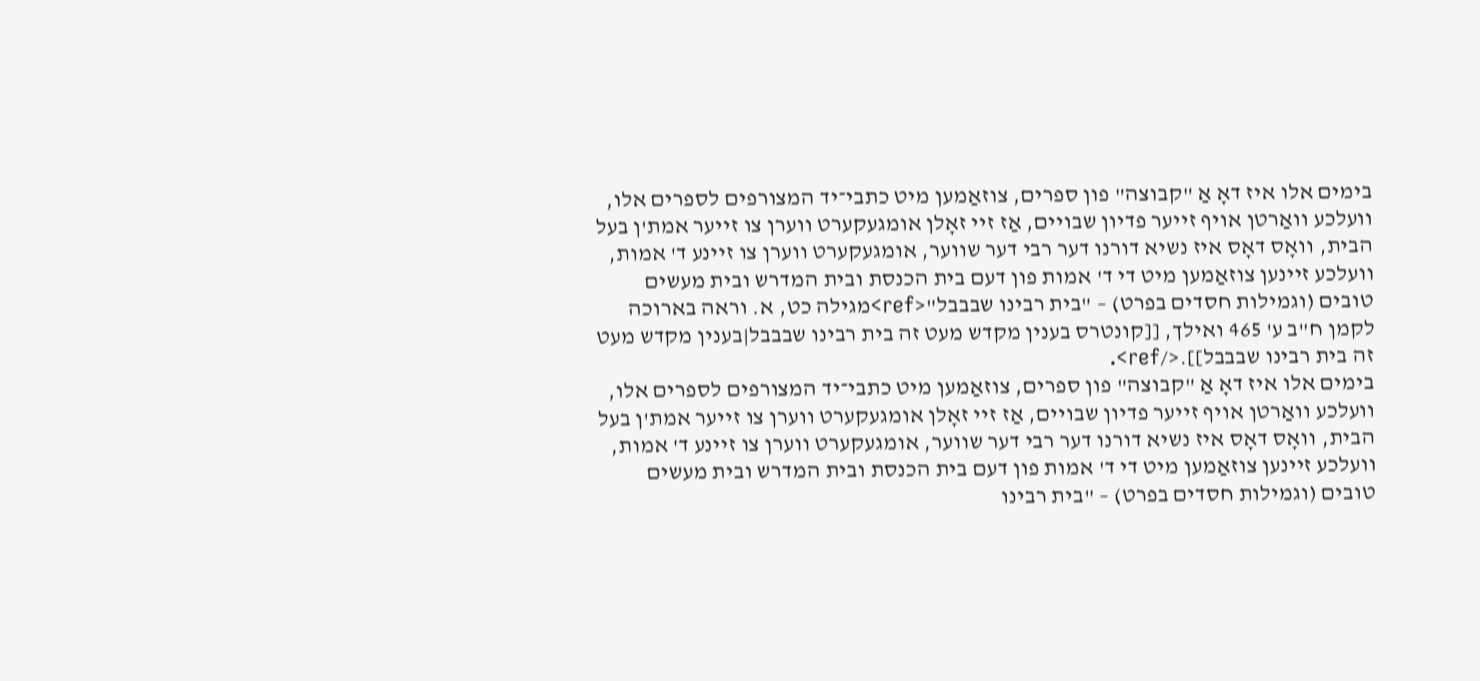בימים אלו איז דאָ אַ "קבוצה" פון ספרים, צוזאַמען מיט כתבי־יד המצורפים לספרים אלו, וועלכע וואַרטן אויף זייער פדיון שבויים, אַז זיי זאָלן אומגעקערט ווערן צו זייער אמת'ן בעל הבית, וואָס דאָס איז נשיא דורנו דער רבי דער שווער, אומגעקערט ווערן צו זיינע ד' אמות, וועלכע זיינען צוזאַמען מיט די ד' אמות פון דעם בית הכנסת ובית המדרש ובית מעשים טובים (וגמילות חסדים בפרט) – "בית רבינו שבבבל"<ref>מגילה כט, א. וראה בארוכה לקמן ח"ב ע' 465 ואילך, [[קונטרס בענין מקדש מעט זה בית רבינו שבבבל|בענין מקדש מעט זה בית רבינו שבבבל]].</ref>.
בימים אלו איז דאָ אַ "קבוצה" פון ספרים, צוזאַמען מיט כתבי־יד המצורפים לספרים אלו, וועלכע וואַרטן אויף זייער פדיון שבויים, אַז זיי זאָלן אומגעקערט ווערן צו זייער אמת'ן בעל הבית, וואָס דאָס איז נשיא דורנו דער רבי דער שווער, אומגעקערט ווערן צו זיינע ד' אמות, וועלכע זיינען צוזאַמען מיט די ד' אמות פון דעם בית הכנסת ובית המדרש ובית מעשים טובים (וגמילות חסדים בפרט) – "בית רבינו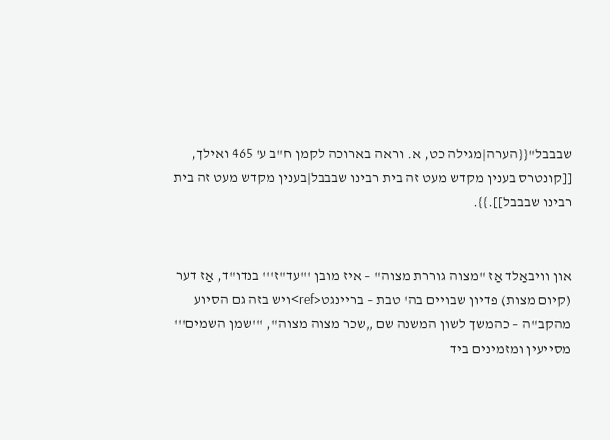שבבבל"{{הערה|מגילה כט, א. וראה בארוכה לקמן ח"ב ע' 465 ואילך, [[קונטרס בענין מקדש מעט זה בית רבינו שבבבל|בענין מקדש מעט זה בית רבינו שבבבל]].}}.


און וויבאַלד אַז "מצוה גוררת מצוה" – איז מובן '''עד"ז''' בנדו"ד, אַז דער (קיום מצות) פדיון שבויים בה' טבת – בריינגט<ref>ויש בזה גם הסיוע מהקב"ה – כהמשך לשון המשנה שם „שכר מצוה מצוה", '''שמן השמים''' מסייעין ומזמינים ביד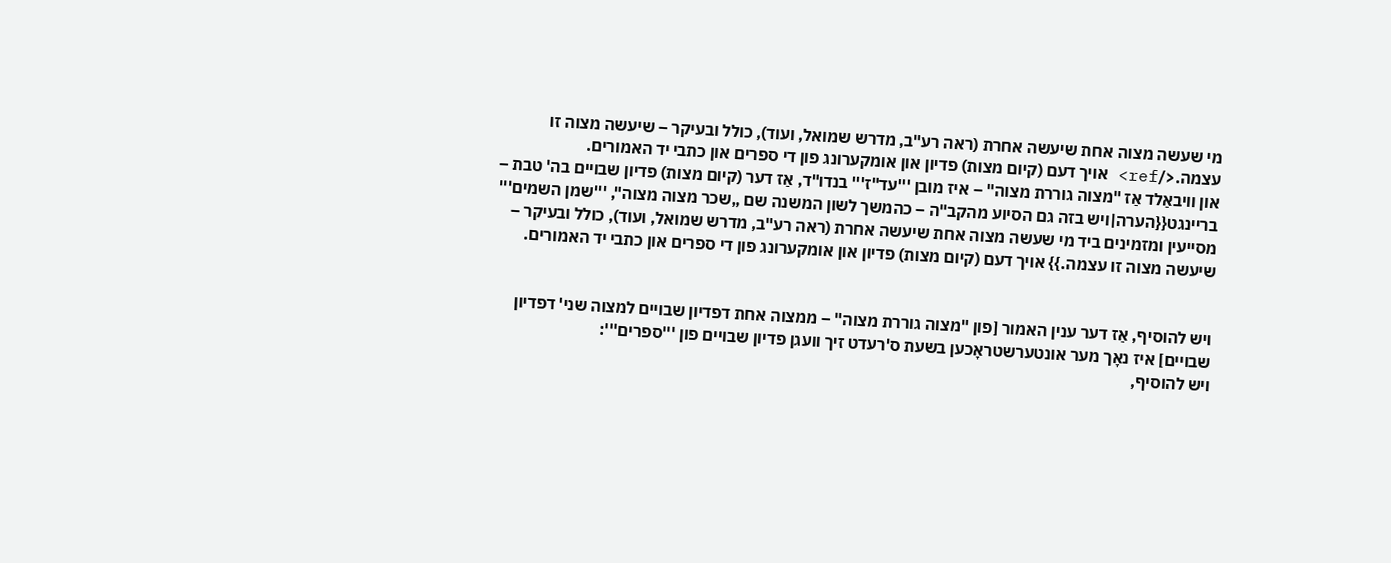מי שעשה מצוה אחת שיעשה אחרת (ראה רע"ב, מדרש שמואל, ועוד), כולל ובעיקר – שיעשה מצוה זו עצמה.</ref> אויך דעם (קיום מצות) פדיון און אומקערונג פון די ספרים און כתבי יד האמורים.
און וויבאַלד אַז "מצוה גוררת מצוה" – איז מובן '''עד"ז''' בנדו"ד, אַז דער (קיום מצות) פדיון שבויים בה' טבת – בריינגט{{הערה|ויש בזה גם הסיוע מהקב"ה – כהמשך לשון המשנה שם „שכר מצוה מצוה", '''שמן השמים''' מסייעין ומזמינים ביד מי שעשה מצוה אחת שיעשה אחרת (ראה רע"ב, מדרש שמואל, ועוד), כולל ובעיקר – שיעשה מצוה זו עצמה.}} אויך דעם (קיום מצות) פדיון און אומקערונג פון די ספרים און כתבי יד האמורים.


ויש להוסיף, אַז דער ענין האמור [פון "מצוה גוררת מצוה" – ממצוה אחת דפדיון שבויים למצוה שני' דפדיון שבויים] איז נאָך מער אונטערשטראָכען בשעת ס'רעדט זיך וועגן פדיון שבויים פון '''ספרים''':
ויש להוסיף,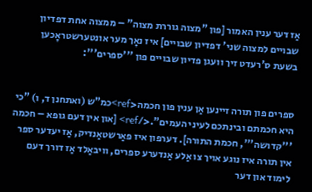אַז דער ענין האמור [פון "מצוה גוררת מצוה" – ממצוה אחת דפדיון שבויים למצוה שני' דפדיון שבויים] איז נאָך מער אונטערשטראָכען בשעת ס'רעדט זיך וועגן פדיון שבויים פון '''ספרים''':


ספרים פון תורה זיינען אַן ענין פון חכמה<ref>כמ"ש (ואתחנן ד, ו) "כי היא חכמתם ובינתכם לעיני העמים".</ref> [און אין דעם גופא – חכמה '''קדושה''', חכמת התורה]. דערפון איז פאַרשטאַנדיק, אַז יעדער ספר אין תורה איז נוגע אויך צו אַלע אַנדערע ספרים, וויבאַלד אַז דורך דעם לימוד און דער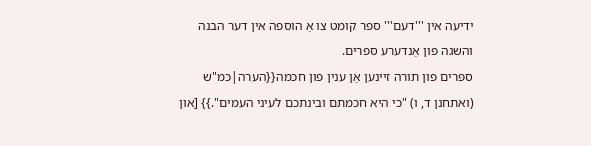ידיעה אין '''דעם''' ספר קומט צו אַ הוספה אין דער הבנה והשגה פון אַנדערע ספרים.
ספרים פון תורה זיינען אַן ענין פון חכמה{{הערה|כמ"ש (ואתחנן ד, ו) "כי היא חכמתם ובינתכם לעיני העמים".}} [און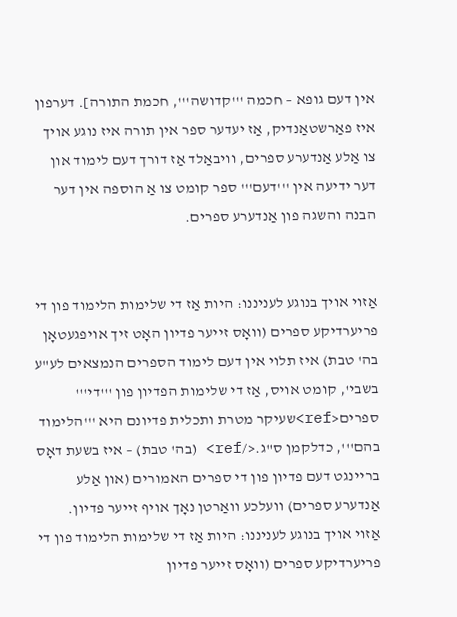אין דעם גופא – חכמה '''קדושה''', חכמת התורה]. דערפון איז פאַרשטאַנדיק, אַז יעדער ספר אין תורה איז נוגע אויך צו אַלע אַנדערע ספרים, וויבאַלד אַז דורך דעם לימוד און דער ידיעה אין '''דעם''' ספר קומט צו אַ הוספה אין דער הבנה והשגה פון אַנדערע ספרים.


אַזוי אויך בנוגע לעניננו: היות אַז די שלימות הלימוד פון די פריערדיקע ספרים (וואָס זייער פדיון האָט זיך אויפגעטאָן בה' טבת) איז תלוי אין דעם לימוד הספרים הנמצאים לע"ע בשבי', קומט אויס, אַז די שלימות הפדיון פון '''די''' ספרים<ref>שעיקר מטרת ותכלית פדיונם היא '''הלימוד בהם''', כדלקמן ס"ג.</ref> (בה' טבת) – איז בשעת דאָס בריינגט דעם פדיון פון די ספרים האמורים (און אַלע אַנדערע ספרים) וועלכע וואַרטן נאָך אויף זייער פדיון.
אַזוי אויך בנוגע לעניננו: היות אַז די שלימות הלימוד פון די פריערדיקע ספרים (וואָס זייער פדיון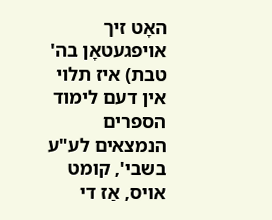האָט זיך אויפגעטאָן בה' טבת) איז תלוי אין דעם לימוד הספרים הנמצאים לע"ע בשבי', קומט אויס, אַז די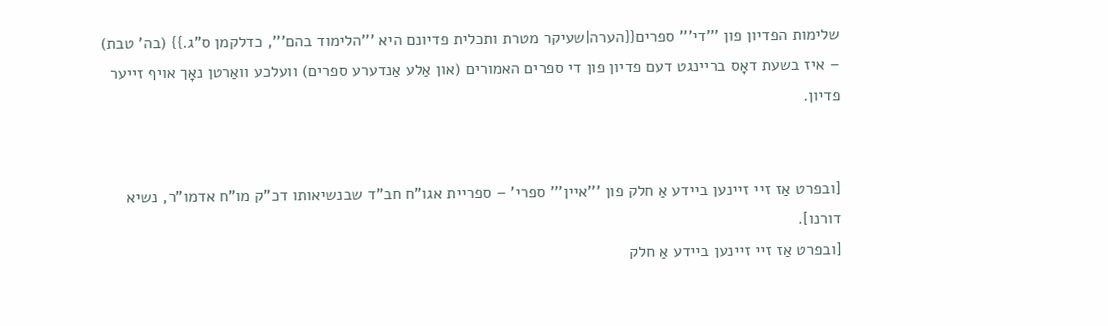שלימות הפדיון פון '''די''' ספרים{{הערה|שעיקר מטרת ותכלית פדיונם היא '''הלימוד בהם''', כדלקמן ס"ג.}} (בה' טבת) – איז בשעת דאָס בריינגט דעם פדיון פון די ספרים האמורים (און אַלע אַנדערע ספרים) וועלכע וואַרטן נאָך אויף זייער פדיון.


[ובפרט אַז זיי זיינען ביידע אַ חלק פון '''איין''' ספרי' – ספריית אגו"ח חב"ד שבנשיאותו דכ"ק מו"ח אדמו"ר, נשיא דורנו].
[ובפרט אַז זיי זיינען ביידע אַ חלק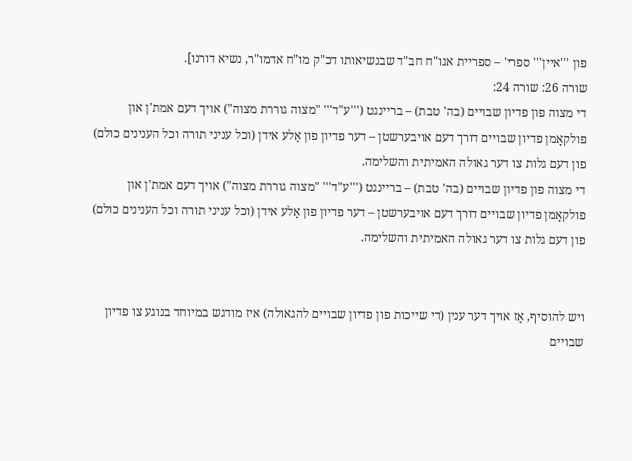פון '''איין''' ספרי' – ספריית אגו"ח חב"ד שבנשיאותו דכ"ק מו"ח אדמו"ר, נשיא דורנו].
שורה 26: שורה 24:
די מצוה פון פדיון שבויים (בה' טבת) – בריינגט ('''ע"ד''' "מצוה גוררת מצוה") אויך דעם אמת'ן און פולקאָמן פדיון שבויים דורך דעם אויבערשטן – דער פדיון פון אַלע אידן (וכל עניני תורה וכל הענינים כולם) פון דעם גלות צו דער גאולה האמיתית והשלימה.
די מצוה פון פדיון שבויים (בה' טבת) – בריינגט ('''ע"ד''' "מצוה גוררת מצוה") אויך דעם אמת'ן און פולקאָמן פדיון שבויים דורך דעם אויבערשטן – דער פדיון פון אַלע אידן (וכל עניני תורה וכל הענינים כולם) פון דעם גלות צו דער גאולה האמיתית והשלימה.


ויש להוסיף, אַז אויך דער ענין (די שייכות פון פדיון שבויים להגאולה) איז מודגש במיוחד בנוגע צו פדיון שבויים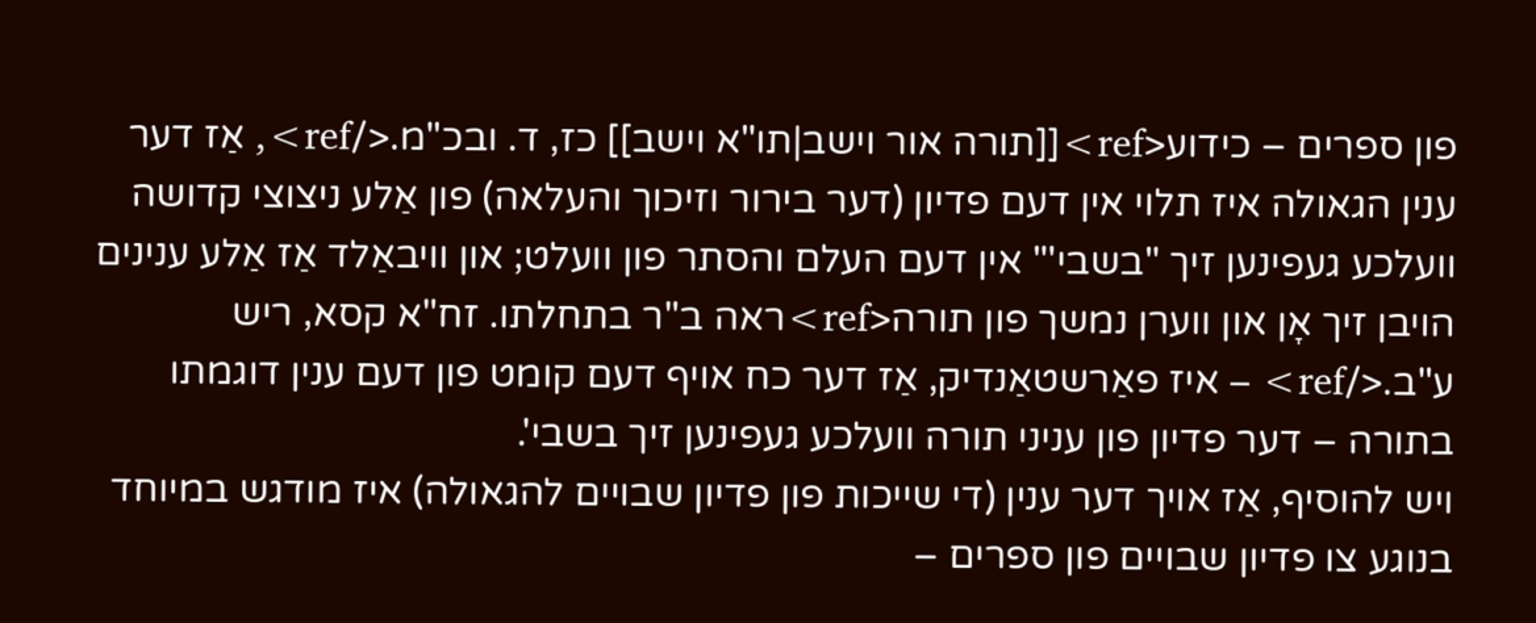פון ספרים – כידוע<ref>[[תורה אור וישב|תו"א וישב]] כז, ד. ובכ"מ.</ref>, אַז דער ענין הגאולה איז תלוי אין דעם פדיון (דער בירור וזיכוך והעלאה) פון אַלע ניצוצי קדושה וועלכע געפינען זיך "בשבי'" אין דעם העלם והסתר פון וועלט; און וויבאַלד אַז אַלע ענינים הויבן זיך אָן און ווערן נמשך פון תורה<ref>ראה ב"ר בתחלתו. זח"א קסא, ריש ע"ב.</ref> – איז פאַרשטאַנדיק, אַז דער כח אויף דעם קומט פון דעם ענין דוגמתו בתורה – דער פדיון פון עניני תורה וועלכע געפינען זיך בשבי'.
ויש להוסיף, אַז אויך דער ענין (די שייכות פון פדיון שבויים להגאולה) איז מודגש במיוחד בנוגע צו פדיון שבויים פון ספרים –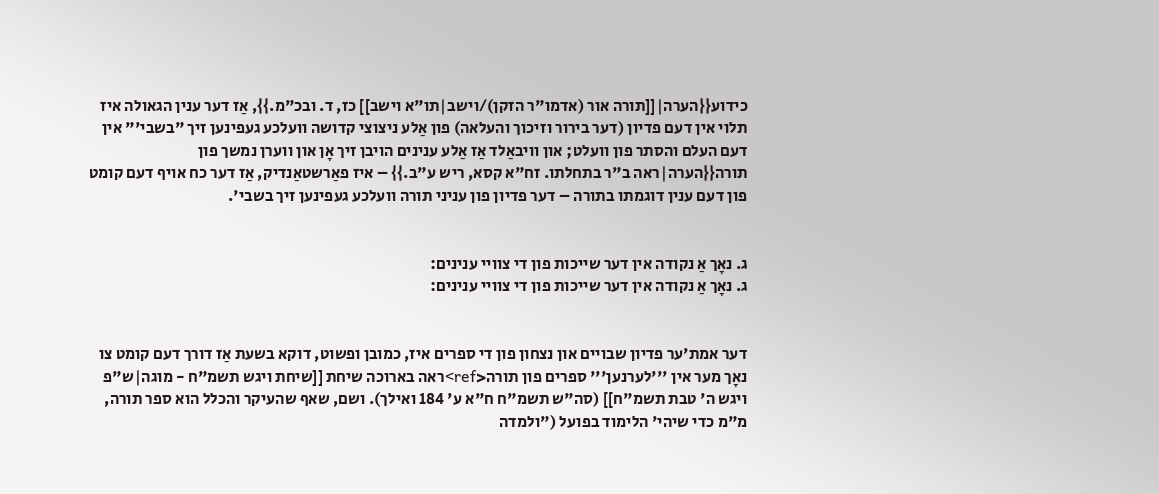כידוע{{הערה|[[תורה אור (אדמו"ר הזקן)/וישב|תו"א וישב]] כז, ד. ובכ"מ.}}, אַז דער ענין הגאולה איז תלוי אין דעם פדיון (דער בירור וזיכוך והעלאה) פון אַלע ניצוצי קדושה וועלכע געפינען זיך "בשבי'" אין דעם העלם והסתר פון וועלט; און וויבאַלד אַז אַלע ענינים הויבן זיך אָן און ווערן נמשך פון תורה{{הערה|ראה ב"ר בתחלתו. זח"א קסא, ריש ע"ב.}} – איז פאַרשטאַנדיק, אַז דער כח אויף דעם קומט פון דעם ענין דוגמתו בתורה – דער פדיון פון עניני תורה וועלכע געפינען זיך בשבי'.


ג. נאָך אַ נקודה אין דער שייכות פון די צוויי ענינים:
ג. נאָך אַ נקודה אין דער שייכות פון די צוויי ענינים:


דער אמת'ער פדיון שבויים און נצחון פון די ספרים איז, כמובן ופשוט, דוקא בשעת אַז דורך דעם קומט צו נאָך מער אין '''לערנען''' ספרים פון תורה<ref>ראה בארוכה שיחת [[שיחת ויגש תשמ"ח - מוגה|ש"פ ויגש ה' טבת תשמ"ח]] (סה"ש תשמ"ח ח"א ע' 184 ואילך). ושם, שאף שהעיקר והכלל הוא ספר תורה, מ"מ כדי שיהי' הלימוד בפועל ("ולמדה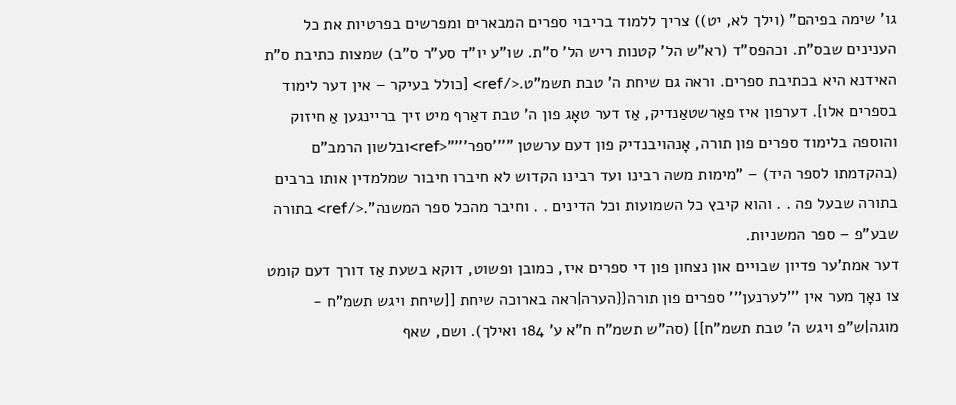גו' שימה בפיהם" (וילך לא, יט)) צריך ללמוד בריבוי ספרים המבארים ומפרשים בפרטיות את כל הענינים שבס"ת. וכהפס"ד (רא"ש הל' קטנות ריש הל' ס"ת. שו"ע יו"ד סע"ר ס"ב) שמצות כתיבת ס"ת האידנא היא בכתיבת ספרים. וראה גם שיחת ה' טבת תשמ"ט.</ref> [כולל בעיקר – אין דער לימוד בספרים אלו]. דערפון איז פאַרשטאַנדיק, אַז דער טאָג פון ה' טבת דאַרף מיט זיך בריינגען אַ חיזוק והוספה בלימוד ספרים פון תורה, אָנהויבנדיק פון דעם ערשטן "'''ספר'''"<ref>ובלשון הרמב"ם (בהקדמתו לספר היד) – "מימות משה רבינו ועד רבינו הקדוש לא חיברו חיבור שמלמדין אותו ברבים בתורה שבעל פה . . והוא קיבץ כל השמועות וכל הדינים . . וחיבר מהכל ספר המשנה".</ref> בתורה שבע"פ – ספר המשניות.
דער אמת'ער פדיון שבויים און נצחון פון די ספרים איז, כמובן ופשוט, דוקא בשעת אַז דורך דעם קומט צו נאָך מער אין '''לערנען''' ספרים פון תורה{{הערה|ראה בארוכה שיחת [[שיחת ויגש תשמ"ח - מוגה|ש"פ ויגש ה' טבת תשמ"ח]] (סה"ש תשמ"ח ח"א ע' 184 ואילך). ושם, שאף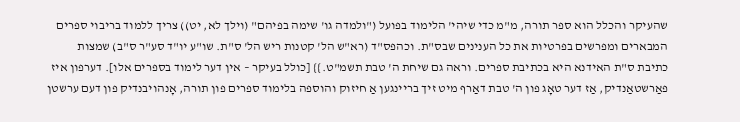שהעיקר והכלל הוא ספר תורה, מ"מ כדי שיהי' הלימוד בפועל ("ולמדה גו' שימה בפיהם" (וילך לא, יט)) צריך ללמוד בריבוי ספרים המבארים ומפרשים בפרטיות את כל הענינים שבס"ת. וכהפס"ד (רא"ש הל' קטנות ריש הל' ס"ת. שו"ע יו"ד סע"ר ס"ב) שמצות כתיבת ס"ת האידנא היא בכתיבת ספרים. וראה גם שיחת ה' טבת תשמ"ט.}} [כולל בעיקר – אין דער לימוד בספרים אלו]. דערפון איז פאַרשטאַנדיק, אַז דער טאָג פון ה' טבת דאַרף מיט זיך בריינגען אַ חיזוק והוספה בלימוד ספרים פון תורה, אָנהויבנדיק פון דעם ערשטן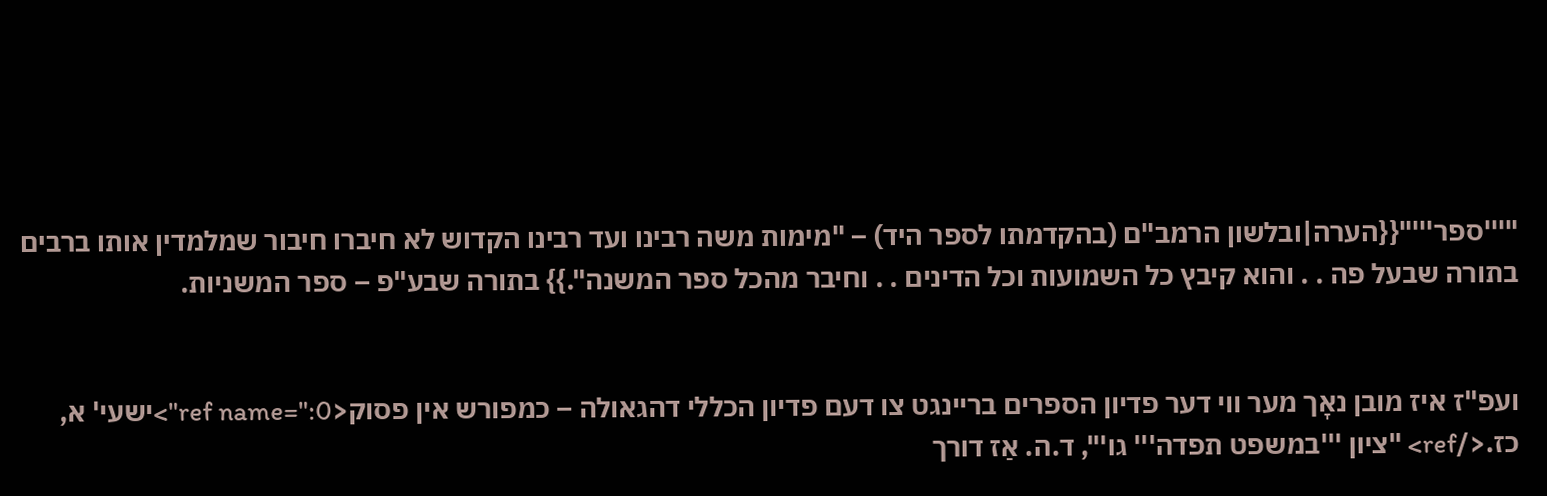"'''ספר'''"{{הערה|ובלשון הרמב"ם (בהקדמתו לספר היד) – "מימות משה רבינו ועד רבינו הקדוש לא חיברו חיבור שמלמדין אותו ברבים בתורה שבעל פה . . והוא קיבץ כל השמועות וכל הדינים . . וחיבר מהכל ספר המשנה".}} בתורה שבע"פ – ספר המשניות.


ועפ"ז איז מובן נאָך מער ווי דער פדיון הספרים בריינגט צו דעם פדיון הכללי דהגאולה – כמפורש אין פסוק<ref name=":0">ישעי' א, כז.</ref> "ציון '''במשפט תפדה''' גו'", ד.ה. אַז דורך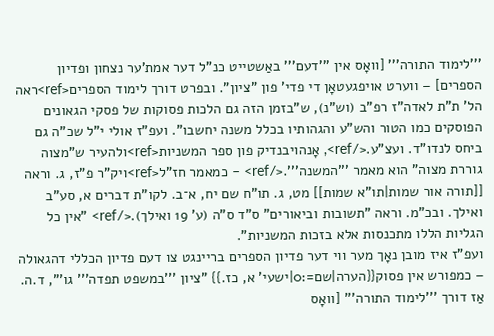'''לימוד התורה''' [וואָס אין '''דעם''' באַשטייט כנ"ל דער אמת'ער נצחון ופדיון הספרים] – ווערט אויפגעטאָן די פדי' פון "ציון". ובפרט דורך לימוד הספרים<ref>ראה הל' ת"ת לאדה"ז רפ"ב (וש"נ), ש"בזמן הזה גם הלכות פסוקות של פסקי הגאונים הפוסקים כמו הטור והש"ע והגהותיו בכלל משנה יחשבו". ועפ"ז אולי י"ל שכ"ה גם ביחס לנדו"ד. ועצ"ע.</ref>, אָנהויבנדיק פון ספר המשניות<ref>ולהעיר ש"מצוה גוררת מצוה" הוא מאמר '''המשנה'''.</ref> – כמאמר חז"ל<ref>ויק"ר פ"ז, ג. וראה [[תורה אור שמות|תו"א שמות]] מט, ג. תו"ח שם יח, א־ב. לקו"ת דברים א, סע"ב ואילך. ובכ"מ. וראה "תשובות וביאורים" ס"ד ס"ה (ע' 19 ואילך).</ref> "אין כל הגליות הללו מתכנסות אלא בזכות המשניות".
ועפ"ז איז מובן נאָך מער ווי דער פדיון הספרים בריינגט צו דעם פדיון הכללי דהגאולה – כמפורש אין פסוק{{הערה|שם=:0|ישעי' א, כז.}} "ציון '''במשפט תפדה''' גו'", ד.ה. אַז דורך '''לימוד התורה''' [וואָס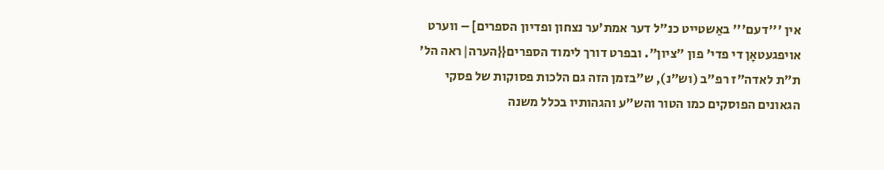אין '''דעם''' באַשטייט כנ"ל דער אמת'ער נצחון ופדיון הספרים] – ווערט אויפגעטאָן די פדי' פון "ציון". ובפרט דורך לימוד הספרים{{הערה|ראה הל' ת"ת לאדה"ז רפ"ב (וש"נ), ש"בזמן הזה גם הלכות פסוקות של פסקי הגאונים הפוסקים כמו הטור והש"ע והגהותיו בכלל משנה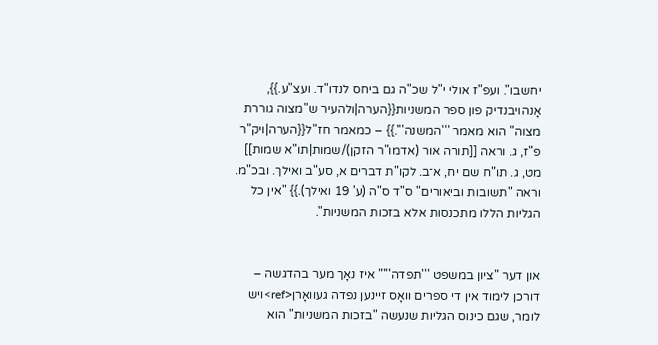יחשבו". ועפ"ז אולי י"ל שכ"ה גם ביחס לנדו"ד. ועצ"ע.}}, אָנהויבנדיק פון ספר המשניות{{הערה|ולהעיר ש"מצוה גוררת מצוה" הוא מאמר '''המשנה'''.}} – כמאמר חז"ל{{הערה|ויק"ר פ"ז, ג. וראה [[תורה אור (אדמו"ר הזקן)/שמות|תו"א שמות]] מט, ג. תו"ח שם יח, א־ב. לקו"ת דברים א, סע"ב ואילך. ובכ"מ. וראה "תשובות וביאורים" ס"ד ס"ה (ע' 19 ואילך).}} "אין כל הגליות הללו מתכנסות אלא בזכות המשניות".


און דער "ציון במשפט '''תפדה'''" איז נאָך מער בהדגשה – דורכן לימוד אין די ספרים וואָס זיינען נפדה געוואָרן<ref>ויש לומר, שגם כינוס הגליות שנעשה "בזכות המשניות" הוא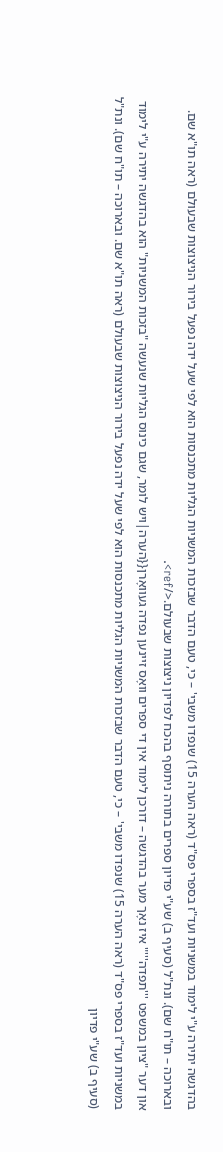בהדגשה יתירה ע"י לימוד במשניות ועד"ז בספרי פס"ד (ראה הערה 15) שנפדו משבי' – כי, טעם הדבר שבזכות המשניות הגליות מתכנסות הוא לפי שעל ידה נפעל בירור הניצוצות שבעולם (ראה תו"א שם. ובארוכה – תו"ח שם). ונת"ל (סעיף ב) שע"י פדיון ספרים בתורה ניתוסף בהכח לפדיון ניצוצות שבעולם.</ref>.
און דער "ציון במשפט '''תפדה'''" איז נאָך מער בהדגשה – דורכן לימוד אין די ספרים וואָס זיינען נפדה געוואָרן{{הערה|ויש לומר, שגם כינוס הגליות שנעשה "בזכות המשניות" הוא בהדגשה יתירה ע"י לימוד במשניות ועד"ז בספרי פס"ד (ראה הערה 15) שנפדו משבי' – כי, טעם הדבר שבזכות המשניות הגליות מתכנסות הוא לפי שעל ידה נפעל בירור הניצוצות שבעולם (ראה תו"א שם. ובארוכה – תו"ח שם). ונת"ל (סעיף ב) שע"י פדיון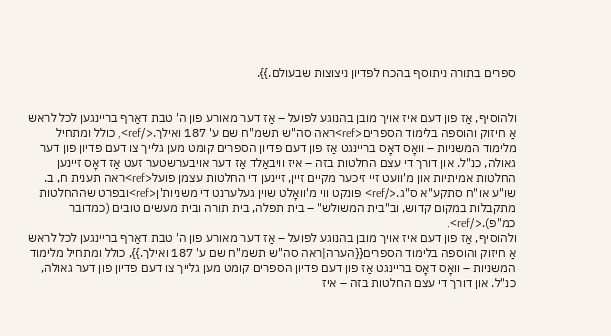ספרים בתורה ניתוסף בהכח לפדיון ניצוצות שבעולם.}}.


ולהוסיף, אַז פון דעם איז אויך מובן בהנוגע לפועל – אַז דער מאורע פון ה' טבת דאַרף בריינגען לכל לראש אַ חיזוק והוספה בלימוד הספרים<ref>ראה סה"ש תשמ"ח שם ע' 187 ואילך.</ref>, כולל ומתחיל מלימוד המשניות – וואָס דאָס בריינגט אַז פון דעם פדיון הספרים קומט מען גלייך צו דעם פדיון פון דער גאולה, כנ"ל. און דורך די עצם החלטות בזה – איז וויבאַלד אַז דער אויבערשטער זעט אַז דאָס זיינען החלטות אמיתיות און מ'וועט זיי זיכער מקיים זיין, זיינען די החלטות עצמן פועל<ref>ראה תענית ח, ב. שו"ע או"ח סתקע"א ס"ג.</ref> פּונקט ווי מ'וואָלט שוין געלערנט די משניות'ן<ref>ובפרט שההחלטות מתקבלות במקום קדוש, וב"בית המשולש" – בית תפלה, בית תורה ובית מעשים טובים (כמדובר כמ"פ).</ref>.
ולהוסיף, אַז פון דעם איז אויך מובן בהנוגע לפועל – אַז דער מאורע פון ה' טבת דאַרף בריינגען לכל לראש אַ חיזוק והוספה בלימוד הספרים{{הערה|ראה סה"ש תשמ"ח שם ע' 187 ואילך.}}, כולל ומתחיל מלימוד המשניות – וואָס דאָס בריינגט אַז פון דעם פדיון הספרים קומט מען גלייך צו דעם פדיון פון דער גאולה, כנ"ל. און דורך די עצם החלטות בזה – איז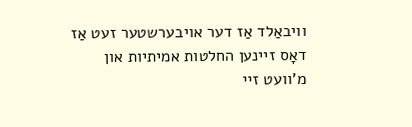וויבאַלד אַז דער אויבערשטער זעט אַז דאָס זיינען החלטות אמיתיות און מ'וועט זיי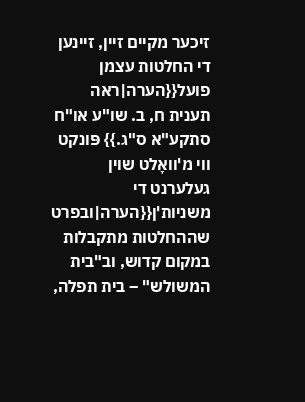זיכער מקיים זיין, זיינען די החלטות עצמן פועל{{הערה|ראה תענית ח, ב. שו"ע או"ח סתקע"א ס"ג.}} פּונקט ווי מ'וואָלט שוין געלערנט די משניות'ן{{הערה|ובפרט שההחלטות מתקבלות במקום קדוש, וב"בית המשולש" – בית תפלה,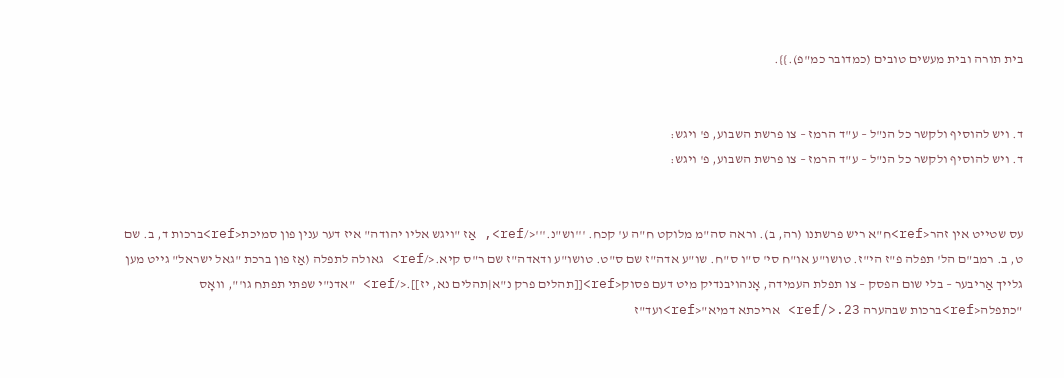בית תורה ובית מעשים טובים (כמדובר כמ"פ).}}.


ד. ויש להוסיף ולקשר כל הנ"ל – ע"ד הרמז – צו פרשת השבוע, פ' ויגש:
ד. ויש להוסיף ולקשר כל הנ"ל – ע"ד הרמז – צו פרשת השבוע, פ' ויגש:


עס שטייט אין זהר<ref>ח"א ריש פרשתנו (רה, ב). וראה סה"מ מלוקט ח"ה ע' קכח. '''וש"נ.'''</ref>, אַז "ויגש אליו יהודה" איז דער ענין פון סמיכת<ref>ברכות ד, ב. שם ט, ב. רמב"ם הל' תפלה פ"ז הי"ז. טושו"ע או"ח סי' ס"ו ס"ח. שו"ע אדה"ז שם ס"ט. טושו"ע ודאדה"ז שם ר"ס קיא.</ref> גאולה לתפלה (אַז פון ברכת "גאל ישראל" גייט מען גלייך אַריבער – בלי שום הפסק – צו תפלת העמידה, אָנהויבנדיק מיט דעם פסוק<ref>[[תהלים פרק נ"א|תהלים נא, יז]].</ref> "אדנ"י שפתי תפתח גו'", וואָס "כתפלה<ref>ברכות שבהערה 23.</ref> אריכתא דמיא"<ref>ועד"ז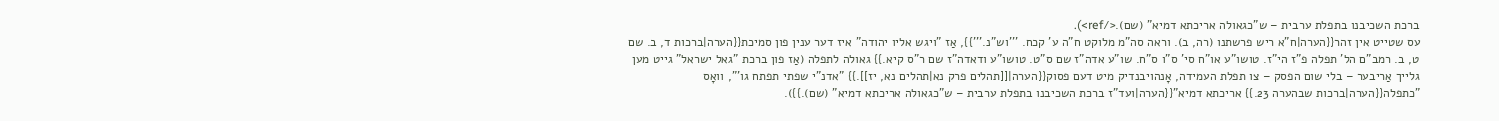ברכת השכיבנו בתפלת ערבית – ש"כגאולה אריכתא דמיא" (שם).</ref>).
עס שטייט אין זהר{{הערה|ח"א ריש פרשתנו (רה, ב). וראה סה"מ מלוקט ח"ה ע' קכח. '''וש"נ.'''}}, אַז "ויגש אליו יהודה" איז דער ענין פון סמיכת{{הערה|ברכות ד, ב. שם ט, ב. רמב"ם הל' תפלה פ"ז הי"ז. טושו"ע או"ח סי' ס"ו ס"ח. שו"ע אדה"ז שם ס"ט. טושו"ע ודאדה"ז שם ר"ס קיא.}} גאולה לתפלה (אַז פון ברכת "גאל ישראל" גייט מען גלייך אַריבער – בלי שום הפסק – צו תפלת העמידה, אָנהויבנדיק מיט דעם פסוק{{הערה|[[תהלים פרק נא|תהלים נא, יז]].}} "אדנ"י שפתי תפתח גו'", וואָס "כתפלה{{הערה|ברכות שבהערה 23.}} אריכתא דמיא"{{הערה|ועד"ז ברכת השכיבנו בתפלת ערבית – ש"כגאולה אריכתא דמיא" (שם).}}).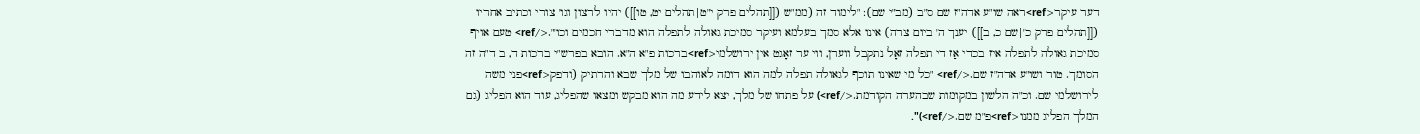דער עיקר<ref>ראה שו"ע אדה"ז שם ס"ב (מב"י שם): "לימוד זה (ממ"ש ([[תהלים פרק י"ט|תהלים יט, טו]]) יהיו לרצון וגו' צורי וכתיב אחריו ([[תהלים פרק כ'|שם כ, ב]]) יענך ה' ביום צרה) אינו אלא סמך בעלמא ועיקר סמיכת גאולה לתפלה הוא מדברי חכמים וכו'".</ref> טעם אויף סמיכת גאולה לתפלה איז בכדי אַז די תפלה זאָל נתקבל ווערן, ווי ער זאָגט אין ירושלמי<ref>ברכות פ"א ה"א. הובא בפרש"י ברכות ד, ב ד"ה זה הסומך. טור ושו"ע אדה"ז שם.</ref> "כל מי שאינו תוכף לגאולה תפלה למה הוא דומה לאוהבו של מלך שבא והרתיק (ודפק<ref>פני משה לירושלמי שם. וכ"ה הלשון במקומות שבהערה הקודמת.</ref>) על פתחו של מלך, יצא לידע מה הוא מבקש ומצאו שהפליג, עוד הוא הפליג (גם המלך הפליג ממנו<ref>פ"מ שם.</ref>)".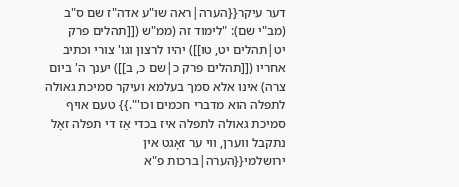דער עיקר{{הערה|ראה שו"ע אדה"ז שם ס"ב (מב"י שם): "לימוד זה (ממ"ש ([[תהלים פרק יט|תהלים יט, טו]]) יהיו לרצון וגו' צורי וכתיב אחריו ([[תהלים פרק כ|שם כ, ב]]) יענך ה' ביום צרה) אינו אלא סמך בעלמא ועיקר סמיכת גאולה לתפלה הוא מדברי חכמים וכו'".}} טעם אויף סמיכת גאולה לתפלה איז בכדי אַז די תפלה זאָל נתקבל ווערן, ווי ער זאָגט אין ירושלמי{{הערה|ברכות פ"א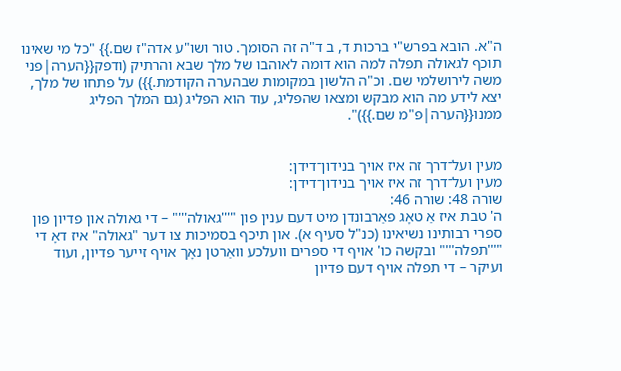ה"א. הובא בפרש"י ברכות ד, ב ד"ה זה הסומך. טור ושו"ע אדה"ז שם.}} "כל מי שאינו תוכף לגאולה תפלה למה הוא דומה לאוהבו של מלך שבא והרתיק (ודפק{{הערה|פני משה לירושלמי שם. וכ"ה הלשון במקומות שבהערה הקודמת.}}) על פתחו של מלך, יצא לידע מה הוא מבקש ומצאו שהפליג, עוד הוא הפליג (גם המלך הפליג ממנו{{הערה|פ"מ שם.}})".


מעין ועל־דרך זה איז אויך בנידון־דידן:
מעין ועל־דרך זה איז אויך בנידון־דידן:
שורה 48: שורה 46:
ה' טבת איז אַ טאָג פאַרבונדן מיט דעם ענין פון "'''גאולה'''" – די גאולה און פדיון פון ספרי רבותינו נשיאינו (כנ"ל סעיף א). און תיכף בסמיכות צו דער "גאולה" איז דאָ די "'''תפלה'''" ובקשה כו' אויף די ספרים וועלכע וואַרטן נאָך אויף זייער פדיון, ועוד ועיקר – די תפלה אויף דעם פדיון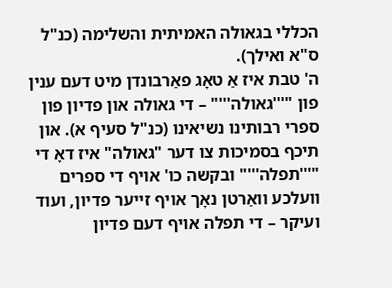הכללי בגאולה האמיתית והשלימה (כנ"ל ס"א ואילך).
ה' טבת איז אַ טאָג פאַרבונדן מיט דעם ענין פון "'''גאולה'''" – די גאולה און פדיון פון ספרי רבותינו נשיאינו (כנ"ל סעיף א). און תיכף בסמיכות צו דער "גאולה" איז דאָ די "'''תפלה'''" ובקשה כו' אויף די ספרים וועלכע וואַרטן נאָך אויף זייער פדיון, ועוד ועיקר – די תפלה אויף דעם פדיון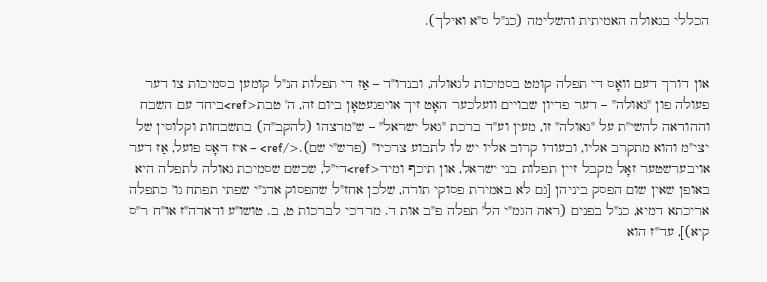הכללי בגאולה האמיתית והשלימה (כנ"ל ס"א ואילך).


און דורך דעם וואָס די תפלה קומט בסמיכות לגאולה, ובנדו"ד – אַז די תפלות הנ"ל קומען בסמיכות צו דער פעולה פון "גאולה" – דער פדיון שבויים וועלכער האָט זיך אויפגעטאָן ביום זה, ה' טבת<ref>ביחד עם השבח וההודאה להשי"ת על "גאולה" זו, מעין וע"ד ברכת "גאל ישראל" – ש"מרצהו (להקב"ה) בתשבחות וקלוסין של יצי"מ והוא מתקרב אליו, ובעודו קרוב אליו יש לו לתבוע צרכיו" (פרש"י שם).</ref> – איז דאָס פועל, אַז דער אויבערשטער זאָל מקבל זיין תפלות בני ישראל, און תיכף ומיד<ref>די"ל, שכשם שסמיכת גאולה לתפלה היא באופן שאין שום הפסק ביניהן [גם לא באמירת פסוקי תורה, שלכן אחז"ל שהפסוק אדנ"י שפתי תפתח גו' כתפלה אריכתא דמיא, כנ"ל בפנים (ראה הגמ"י הל' תפלה פ"ב אות ד. מרדכי לברכות ט, ב. טושו"ע ודאדה"ז או"ח ר"ס קיא)], עד"ז הוא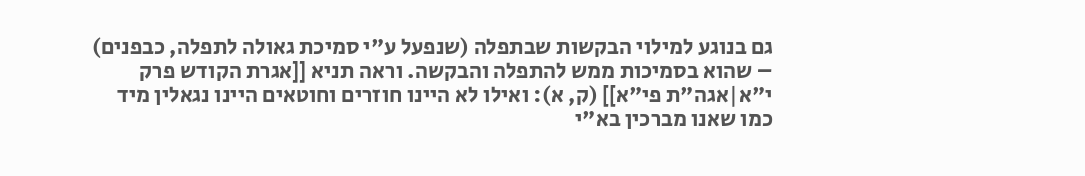גם בנוגע למילוי הבקשות שבתפלה (שנפעל ע"י סמיכת גאולה לתפלה, כבפנים) – שהוא בסמיכות ממש להתפלה והבקשה. וראה תניא [[אגרת הקודש פרק י"א|אגה"ת פי"א]] (ק, א): ואילו לא היינו חוזרים וחוטאים היינו נגאלין מיד כמו שאנו מברכין בא"י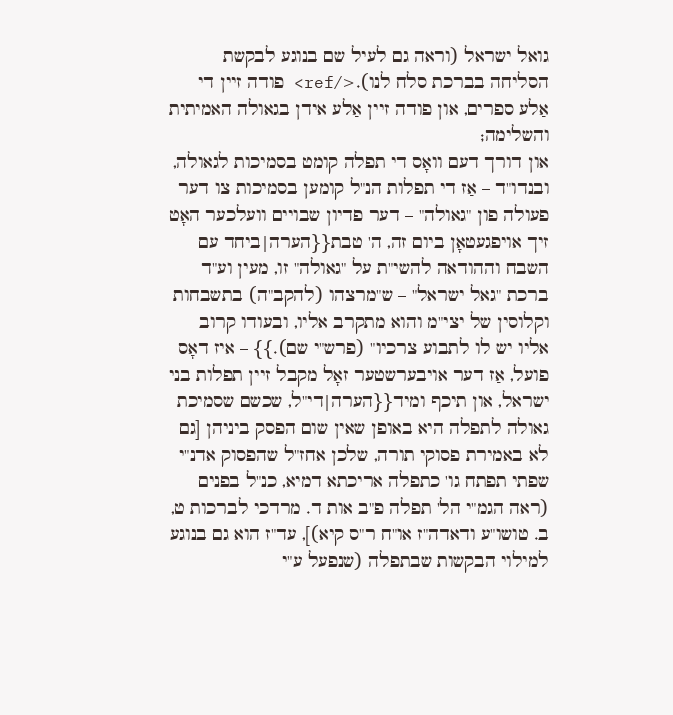גואל ישראל (וראה גם לעיל שם בנוגע לבקשת הסליחה בברכת סלח לנו).</ref> פודה זיין די אַלע ספרים, און פודה זיין אַלע אידן בגאולה האמיתית והשלימה;
און דורך דעם וואָס די תפלה קומט בסמיכות לגאולה, ובנדו"ד – אַז די תפלות הנ"ל קומען בסמיכות צו דער פעולה פון "גאולה" – דער פדיון שבויים וועלכער האָט זיך אויפגעטאָן ביום זה, ה' טבת{{הערה|ביחד עם השבח וההודאה להשי"ת על "גאולה" זו, מעין וע"ד ברכת "גאל ישראל" – ש"מרצהו (להקב"ה) בתשבחות וקלוסין של יצי"מ והוא מתקרב אליו, ובעודו קרוב אליו יש לו לתבוע צרכיו" (פרש"י שם).}} – איז דאָס פועל, אַז דער אויבערשטער זאָל מקבל זיין תפלות בני ישראל, און תיכף ומיד{{הערה|די"ל, שכשם שסמיכת גאולה לתפלה היא באופן שאין שום הפסק ביניהן [גם לא באמירת פסוקי תורה, שלכן אחז"ל שהפסוק אדנ"י שפתי תפתח גו' כתפלה אריכתא דמיא, כנ"ל בפנים (ראה הגמ"י הל' תפלה פ"ב אות ד. מרדכי לברכות ט, ב. טושו"ע ודאדה"ז או"ח ר"ס קיא)], עד"ז הוא גם בנוגע למילוי הבקשות שבתפלה (שנפעל ע"י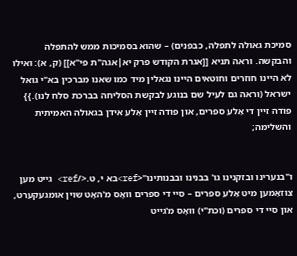סמיכת גאולה לתפלה, כבפנים) – שהוא בסמיכות ממש להתפלה והבקשה. וראה תניא [[אגרת הקודש פרק יא|אגה"ת פי"א]] (ק, א): ואילו לא היינו חוזרים וחוטאים היינו נגאלין מיד כמו שאנו מברכין בא"י גואל ישראל (וראה גם לעיל שם בנוגע לבקשת הסליחה בברכת סלח לנו).}} פודה זיין די אַלע ספרים, און פודה זיין אַלע אידן בגאולה האמיתית והשלימה;


ו"בנערינו ובזקנינו גו' בבנינו ובבנותינו"<ref>בא י, ט.</ref> גייט מען צוזאַמען מיט אַלע ספרים – סיי די ספרים וואָס מ'האָט שוין אומגעקערט, און סיי די ספרים (וכת"י) וואָס מ'גייט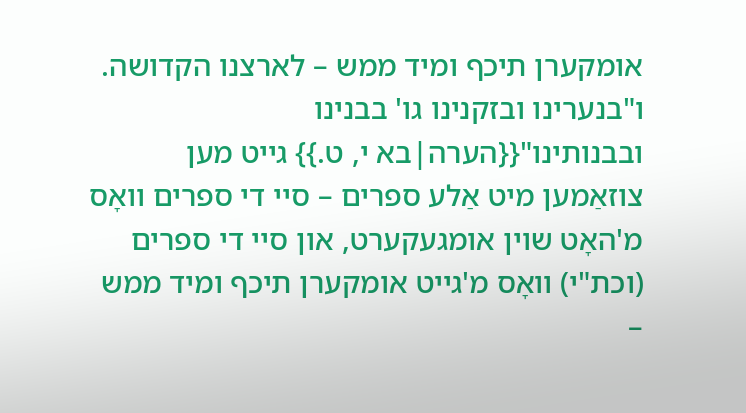אומקערן תיכף ומיד ממש – לארצנו הקדושה.
ו"בנערינו ובזקנינו גו' בבנינו ובבנותינו"{{הערה|בא י, ט.}} גייט מען צוזאַמען מיט אַלע ספרים – סיי די ספרים וואָס מ'האָט שוין אומגעקערט, און סיי די ספרים (וכת"י) וואָס מ'גייט אומקערן תיכף ומיד ממש –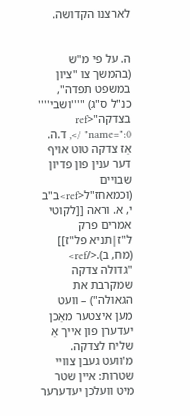לארצנו הקדושה.


ה. על פי מ"ש (בהמשך צו "ציון במשפט תפדה", כנ"ל ס"ג) "'''ושבי'''' בצדקה"<ref name=":0" />, ד.ה. אַז צדקה טוט אויף דער ענין פון פדיון שבויים (וכמאחז"ל<ref>ב"ב י, א. וראה [[לקוטי אמרים פרק ל"ז|תניא פל"ז]] (מח, ב).</ref> "גדולה צדקה שמקרבת את הגאולה") – וועט מען איצטער מאַכן יעדערן פון אייך אַ שליח לצדקה. מ'וועט געבן צוויי שטרות: איין שטר מיט וועלכן יעדערער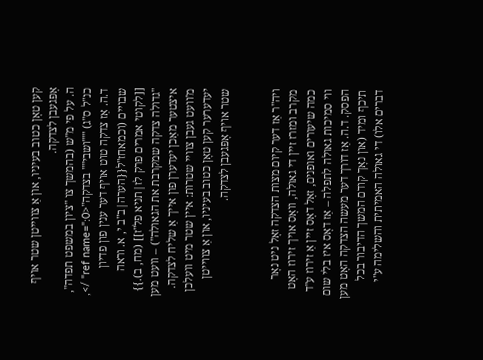קען טאָן כטוב בעיניו, און אַ צווייטן שטר אויף אָפּגעבן לצדקה.
ה. על פי מ"ש (בהמשך צו "ציון במשפט תפדה", כנ"ל ס"ג) "'''ושבי'''' בצדקה"<ref name=":0" />, ד.ה. אַז צדקה טוט אויף דער ענין פון פדיון שבויים (וכמאחז"ל{{הערה|ב"ב י, א. וראה [[לקוטי אמרים פרק לז|תניא פל"ז]] (מח, ב).}} "גדולה צדקה שמקרבת את הגאולה") – וועט מען איצטער מאַכן יעדערן פון אייך אַ שליח לצדקה. מ'וועט געבן צוויי שטרות: איין שטר מיט וועלכן יעדערער קען טאָן כטוב בעיניו, און אַ צווייטן שטר אויף אָפּגעבן לצדקה.


ויה"ר אַז דער קיום מצות הצדקה זאָל ניט נאָר מקרב ומזרז זיין די גאולה, וואָס אויך זירוז האָט כמה שיעורים ואופנים, זאָל דאָס זיין אַ זירוז ע"ד ווי סמיכות גאולה לתפלה – אַז דאָס איז בלי שום הפסק. ד.ה. אַז דורך דער מעשה הצדקה האָט מען תיכף ומיד (און נאָך קודם המשך הדיבור בכל דברים אלו) די גאולה האמיתית והשלימה ע"י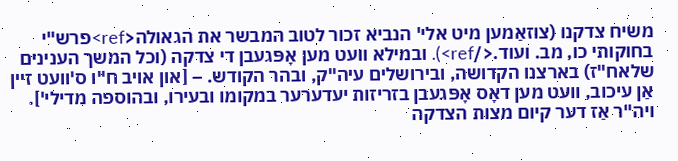משיח צדקנו (צוזאַמען מיט אלי' הנביא זכור לטוב המבשר את הגאולה<ref>פרש"י בחוקותי כו, מב. ועוד.</ref>). ובמילא וועט מען אָפּגעבן די צדקה (וכל המשך הענינים שלאח"ז) בארצנו הקדושה, ובירושלים עיה"ק, ובהר הקודש. – [און אויב ח"ו ס'וועט זיין אַן עיכוב, וועט מען דאָס אָפּגעבן בזריזות יעדערער במקומו ובעירו, ובהוספה מדילי'].
ויה"ר אַז דער קיום מצות הצדקה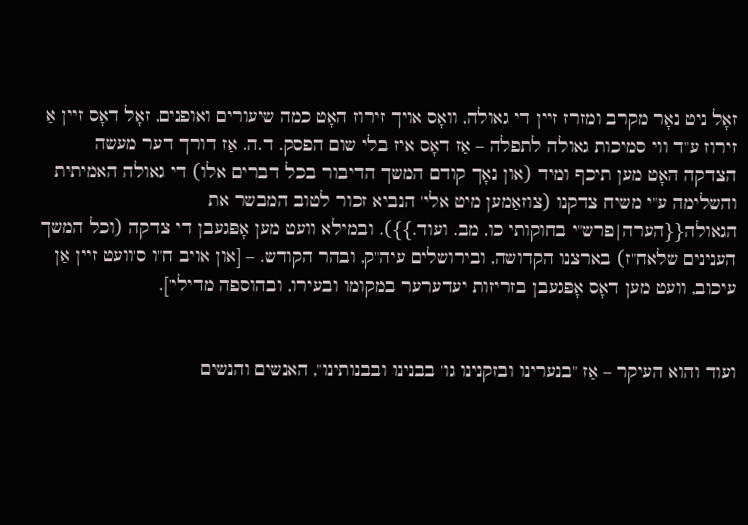זאָל ניט נאָר מקרב ומזרז זיין די גאולה, וואָס אויך זירוז האָט כמה שיעורים ואופנים, זאָל דאָס זיין אַ זירוז ע"ד ווי סמיכות גאולה לתפלה – אַז דאָס איז בלי שום הפסק. ד.ה. אַז דורך דער מעשה הצדקה האָט מען תיכף ומיד (און נאָך קודם המשך הדיבור בכל דברים אלו) די גאולה האמיתית והשלימה ע"י משיח צדקנו (צוזאַמען מיט אלי' הנביא זכור לטוב המבשר את הגאולה{{הערה|פרש"י בחוקותי כו, מב. ועוד.}}). ובמילא וועט מען אָפּגעבן די צדקה (וכל המשך הענינים שלאח"ז) בארצנו הקדושה, ובירושלים עיה"ק, ובהר הקודש. – [און אויב ח"ו ס'וועט זיין אַן עיכוב, וועט מען דאָס אָפּגעבן בזריזות יעדערער במקומו ובעירו, ובהוספה מדילי'].


ועוד והוא העיקר – אַז "בנערינו ובזקנינו גו' בבנינו ובבנותינו", האנשים והנשים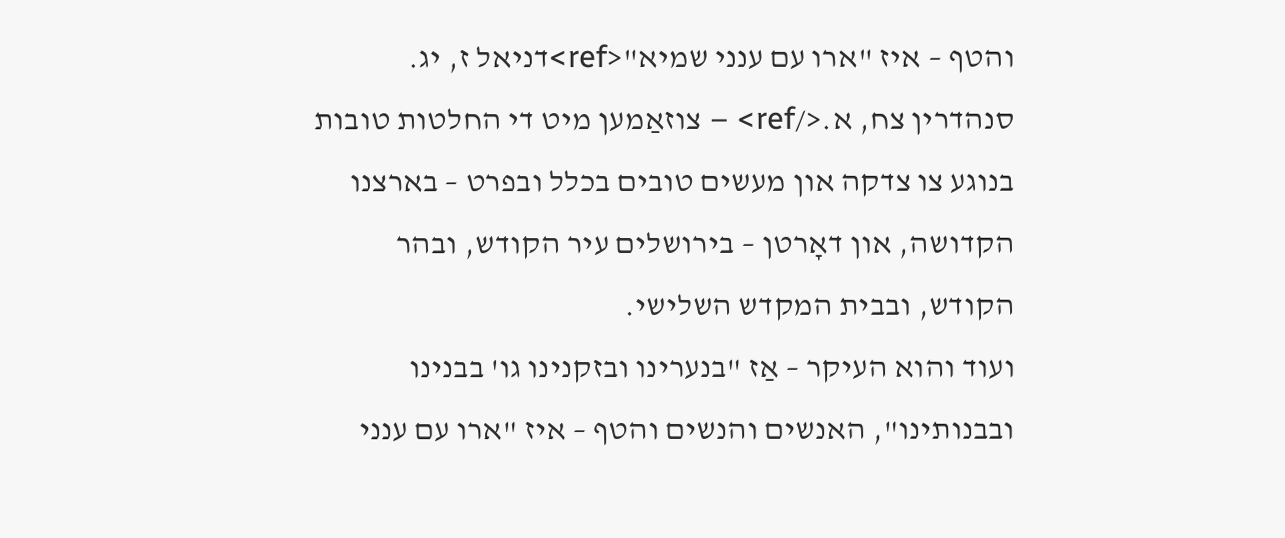והטף – איז "ארו עם ענני שמיא"<ref>דניאל ז, יג. סנהדרין צח, א.</ref> – צוזאַמען מיט די החלטות טובות בנוגע צו צדקה און מעשים טובים בכלל ובפרט – בארצנו הקדושה, און דאָרטן – בירושלים עיר הקודש, ובהר הקודש, ובבית המקדש השלישי.
ועוד והוא העיקר – אַז "בנערינו ובזקנינו גו' בבנינו ובבנותינו", האנשים והנשים והטף – איז "ארו עם ענני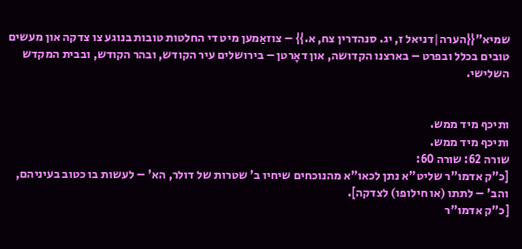שמיא"{{הערה|דניאל ז, יג. סנהדרין צח, א.}} – צוזאַמען מיט די החלטות טובות בנוגע צו צדקה און מעשים טובים בכלל ובפרט – בארצנו הקדושה, און דאָרטן – בירושלים עיר הקודש, ובהר הקודש, ובבית המקדש השלישי.


ותיכף מיד ממש.
ותיכף מיד ממש.
שורה 62: שורה 60:
[כ"ק אדמו"ר שליט"א נתן לכאו"א מהנוכחים שיחיו ב' שטרות של דולר, הא' – לעשות בו כטוב בעיניהם, והב' – לתתו (או חילופו) לצדקה].
[כ"ק אדמו"ר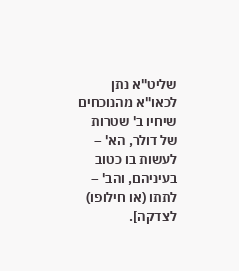שליט"א נתן לכאו"א מהנוכחים שיחיו ב' שטרות של דולר, הא' – לעשות בו כטוב בעיניהם, והב' – לתתו (או חילופו) לצדקה].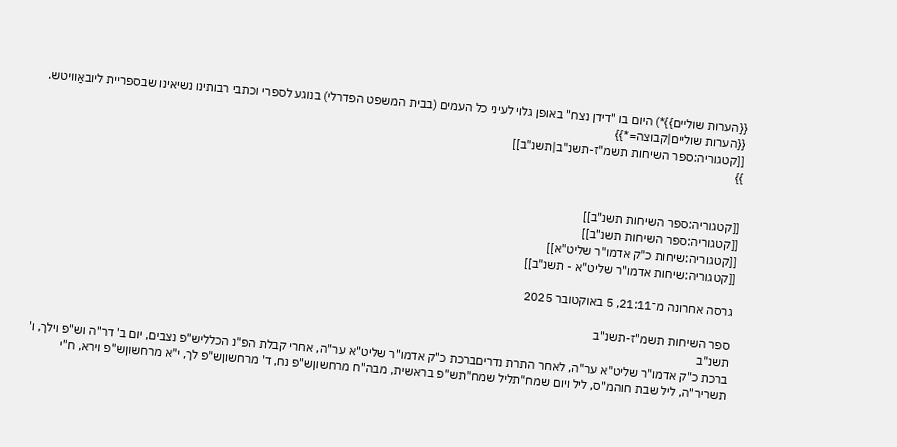{{הערות שוליים}}*) היום בו "דידן נצח" באופן גלוי לעיני כל העמים (בבית המשפט הפדרלי) בנוגע לספרי וכתבי רבותינו נשיאינו שבספריית ליובאַוויטש.
{{הערות שוליים|קבוצה=*}}
[[קטגוריה:ספר השיחות תשמ"ז-תשנ"ב|תשנ"ב]]
}}


[[קטגוריה:ספר השיחות תשנ"ב]]
[[קטגוריה:ספר השיחות תשנ"ב]]
[[קטגוריה:שיחות כ"ק אדמו"ר שליט"א]]
[[קטגוריה:שיחות אדמו"ר שליט"א - תשנ"ב]]

גרסה אחרונה מ־21:11, 5 באוקטובר 2025

ספר השיחות תשמ"ז-תשנ"ב
תשנ"ב
ברכת כ"ק אדמו"ר שליט"א ער"ה, לאחר התרת נדריםברכת כ"ק אדמו"ר שליט"א ער"ה, אחרי קבלת הפ"נ הכלליש"פ נצבים, יום ב' דר"ה וש"פ וילך, ו' תשריר"ה, ליל שבת חוהמ"ס, ליל ויום שמח"תליל שמח"תש"פ בראשית, מבה"ח מרחשוןש"פ נח, ד' מרחשוןש"פ לך, י"א מרחשוןש"פ וירא, ח"י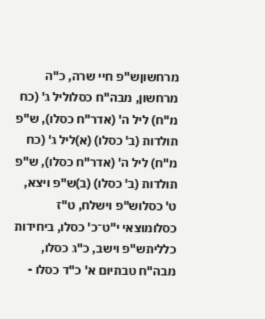מרחשוןש"פ חיי שרה, כ"ה מרחשון, מבה"ח כסלוליל ג' (כח מ"ח) ליל ה' (אדר"ח כסלו), ש"פ תולדות (ב' כסלו) (א)ליל ג' (כח מ"ח) ליל ה' (אדר"ח כסלו), ש"פ תולדות (ב' כסלו) (ב)ש"פ ויצא, ט' כסלוש"פ וישלח, ט"ז כסלומוצאי י"ט־כ' כסלו, ביחידות כלליתש"פ וישב, כ"ג כסלו, מבה"ח טבתיום א' כ"ד כסלו -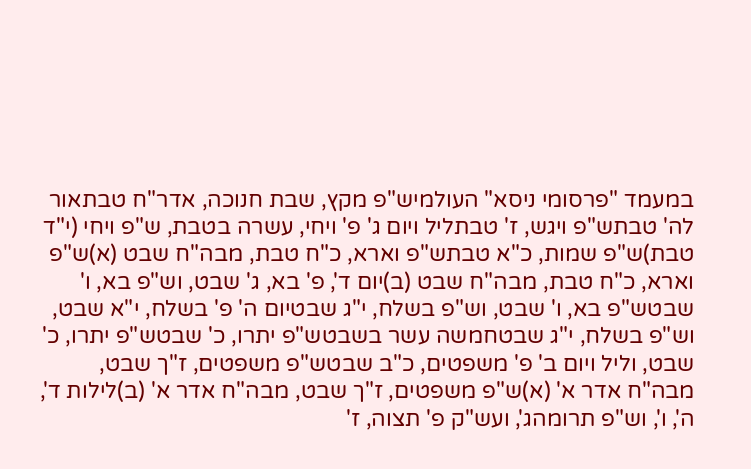במעמד "פרסומי ניסא" העולמיש"פ מקץ, שבת חנוכה, אדר"ח טבתאור לה' טבתש"פ ויגש, ז' טבתליל ויום ג' פ' ויחי, עשרה בטבת, ש"פ ויחי (י"ד טבת)ש"פ שמות, כ"א טבתש"פ וארא, כ"ח טבת, מבה"ח שבט (א)ש"פ וארא, כ"ח טבת, מבה"ח שבט (ב)יום ד', פ' בא, ג' שבט, וש"פ בא, ו' שבטש"פ בא, ו' שבט, וש"פ בשלח, י"ג שבטיום ה' פ' בשלח, י"א שבט, וש"פ בשלח, י"ג שבטחמשה עשר בשבטש"פ יתרו, כ' שבטש"פ יתרו, כ' שבט, וליל ויום ב' פ' משפטים, כ"ב שבטש"פ משפטים, ז"ך שבט, מבה"ח אדר א' (א)ש"פ משפטים, ז"ך שבט, מבה"ח אדר א' (ב)לילות ד', ה', ו', וש"פ תרומהג', ועש"ק פ' תצוה, ז'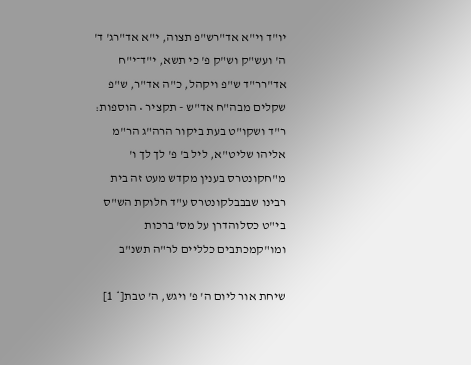יו"ד וי"א אד"רש"פ תצוה, י"א אד"רג' ד' ה' ועש"ק וש"ק פ' כי תשא, י"ד־י"ח אד"רר"ד ש"פ ויקהל, כ"ה אד"ר, ש"פ שקלים מבה"ח אד"ש - תקציר • הוספות: ר"ד ושקו"ט בעת ביקור הרה"ג הר"מ אליהו שליט"א, ליל ב' פ' לך לך ו' מ"חקונטרס בענין מקדש מעט זה בית רבינו שבבבלקונטרס ע"ד חלוקת הש"ס בי"ט כסלוהדרן על מס' ברכות ומו"קמכתבים כלליים לר"ה תשנ"ב

שיחת אור ליום ה' פ' ויגש, ה' טבת[* 1]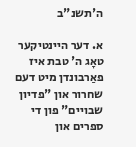ה'תשנ"ב

א. דער היינטיקער טאָג ה' טבת איז פאַרבונדן מיט דעם שחרור און "פדיון שבויים" פון די ספרים און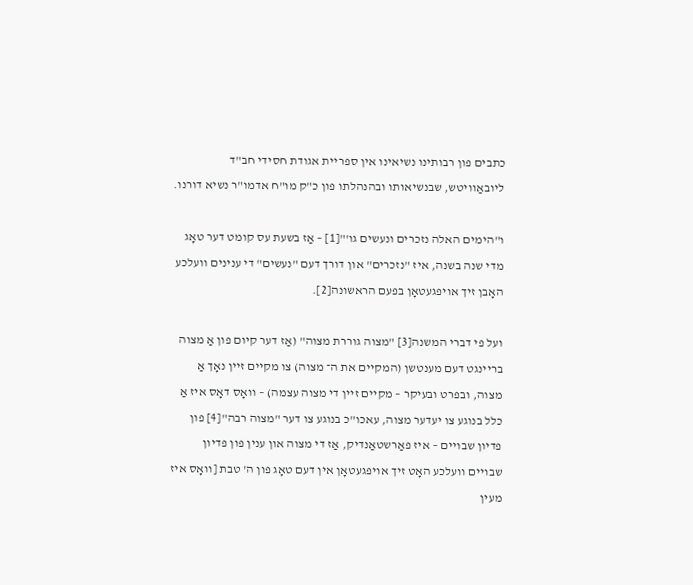כתבים פון רבותינו נשיאינו אין ספריית אגודת חסידי חב"ד ליובאַוויטש, שבנשיאותו ובהנהלתו פון כ"ק מו"ח אדמו"ר נשיא דורנו.

ו"הימים האלה נזכרים ונעשים גו'"[1] – אַז בשעת עס קומט דער טאָג מדי שנה בשנה, איז "נזכרים" און דורך דעם "נעשים" די ענינים וועלכע האָבן זיך אויפגעטאָן בפעם הראשונה[2].

ועל פי דברי המשנה[3] "מצוה גוררת מצוה" (אַז דער קיום פון אַ מצוה בריינגט דעם מענטשן (המקיים את ה־ מצוה) צו מקיים זיין נאָך אַ מצוה, ובפרט ובעיקר – מקיים זיין די מצוה עצמה) – וואָס דאָס איז אַ כלל בנוגע צו יעדער מצוה, עאכו"כ בנוגע צו דער "מצוה רבה"[4] פון פדיון שבויים – איז פאַרשטאַנדיק, אַז די מצוה און ענין פון פדיון שבויים וועלכע האָט זיך אויפגעטאָן אין דעם טאָג פון ה' טבת [וואָס איז מעין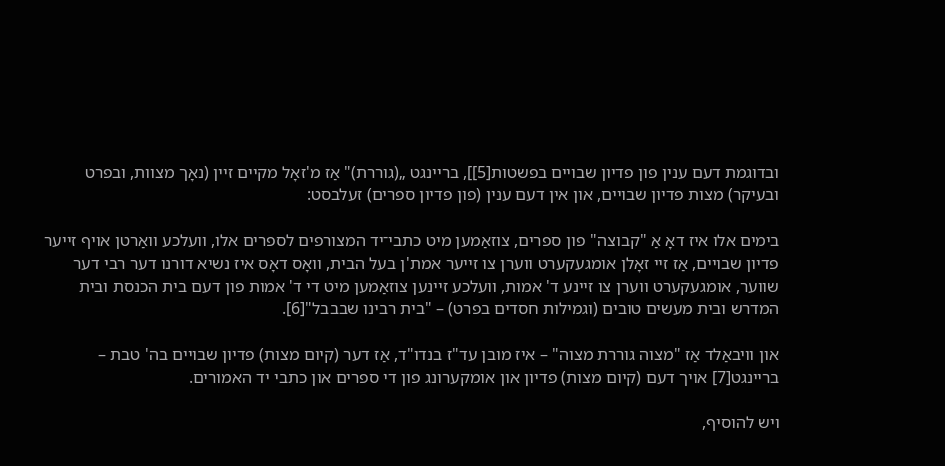ובדוגמת דעם ענין פון פדיון שבויים בפשטות[5]], בריינגט „(גוררת)" אַז מ'זאָל מקיים זיין (נאָך מצוות, ובפרט ובעיקר) מצות פדיון שבויים, און אין דעם ענין (פון פדיון ספרים) זעלבסט:

בימים אלו איז דאָ אַ "קבוצה" פון ספרים, צוזאַמען מיט כתבי־יד המצורפים לספרים אלו, וועלכע וואַרטן אויף זייער פדיון שבויים, אַז זיי זאָלן אומגעקערט ווערן צו זייער אמת'ן בעל הבית, וואָס דאָס איז נשיא דורנו דער רבי דער שווער, אומגעקערט ווערן צו זיינע ד' אמות, וועלכע זיינען צוזאַמען מיט די ד' אמות פון דעם בית הכנסת ובית המדרש ובית מעשים טובים (וגמילות חסדים בפרט) – "בית רבינו שבבבל"[6].

און וויבאַלד אַז "מצוה גוררת מצוה" – איז מובן עד"ז בנדו"ד, אַז דער (קיום מצות) פדיון שבויים בה' טבת – בריינגט[7] אויך דעם (קיום מצות) פדיון און אומקערונג פון די ספרים און כתבי יד האמורים.

ויש להוסיף,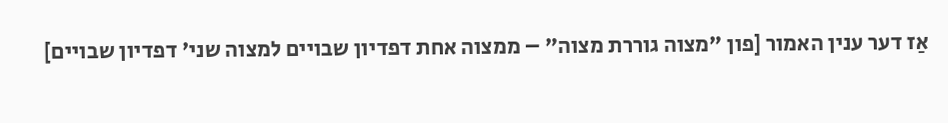אַז דער ענין האמור [פון "מצוה גוררת מצוה" – ממצוה אחת דפדיון שבויים למצוה שני' דפדיון שבויים]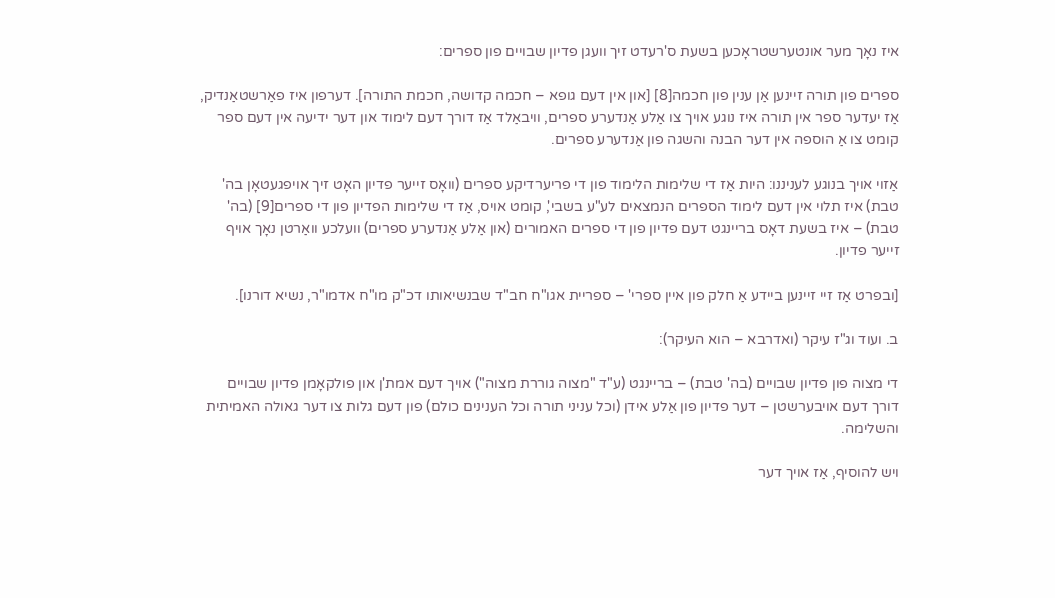איז נאָך מער אונטערשטראָכען בשעת ס'רעדט זיך וועגן פדיון שבויים פון ספרים:

ספרים פון תורה זיינען אַן ענין פון חכמה[8] [און אין דעם גופא – חכמה קדושה, חכמת התורה]. דערפון איז פאַרשטאַנדיק, אַז יעדער ספר אין תורה איז נוגע אויך צו אַלע אַנדערע ספרים, וויבאַלד אַז דורך דעם לימוד און דער ידיעה אין דעם ספר קומט צו אַ הוספה אין דער הבנה והשגה פון אַנדערע ספרים.

אַזוי אויך בנוגע לעניננו: היות אַז די שלימות הלימוד פון די פריערדיקע ספרים (וואָס זייער פדיון האָט זיך אויפגעטאָן בה' טבת) איז תלוי אין דעם לימוד הספרים הנמצאים לע"ע בשבי', קומט אויס, אַז די שלימות הפדיון פון די ספרים[9] (בה' טבת) – איז בשעת דאָס בריינגט דעם פדיון פון די ספרים האמורים (און אַלע אַנדערע ספרים) וועלכע וואַרטן נאָך אויף זייער פדיון.

[ובפרט אַז זיי זיינען ביידע אַ חלק פון איין ספרי' – ספריית אגו"ח חב"ד שבנשיאותו דכ"ק מו"ח אדמו"ר, נשיא דורנו].

ב. ועוד וג"ז עיקר (ואדרבא – הוא העיקר):

די מצוה פון פדיון שבויים (בה' טבת) – בריינגט (ע"ד "מצוה גוררת מצוה") אויך דעם אמת'ן און פולקאָמן פדיון שבויים דורך דעם אויבערשטן – דער פדיון פון אַלע אידן (וכל עניני תורה וכל הענינים כולם) פון דעם גלות צו דער גאולה האמיתית והשלימה.

ויש להוסיף, אַז אויך דער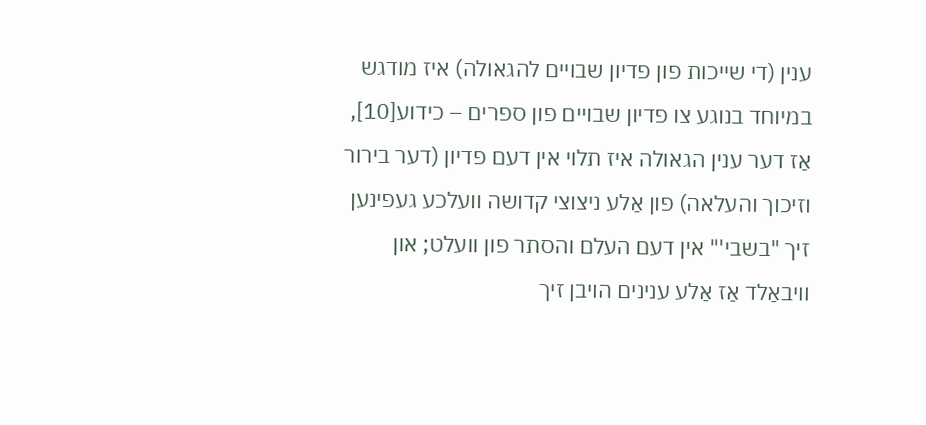ענין (די שייכות פון פדיון שבויים להגאולה) איז מודגש במיוחד בנוגע צו פדיון שבויים פון ספרים – כידוע[10], אַז דער ענין הגאולה איז תלוי אין דעם פדיון (דער בירור וזיכוך והעלאה) פון אַלע ניצוצי קדושה וועלכע געפינען זיך "בשבי'" אין דעם העלם והסתר פון וועלט; און וויבאַלד אַז אַלע ענינים הויבן זיך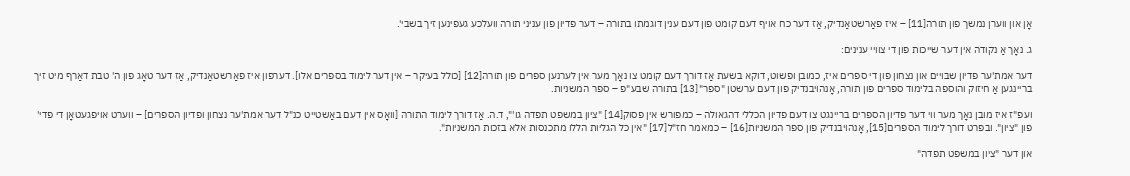אָן און ווערן נמשך פון תורה[11] – איז פאַרשטאַנדיק, אַז דער כח אויף דעם קומט פון דעם ענין דוגמתו בתורה – דער פדיון פון עניני תורה וועלכע געפינען זיך בשבי'.

ג. נאָך אַ נקודה אין דער שייכות פון די צוויי ענינים:

דער אמת'ער פדיון שבויים און נצחון פון די ספרים איז, כמובן ופשוט, דוקא בשעת אַז דורך דעם קומט צו נאָך מער אין לערנען ספרים פון תורה[12] [כולל בעיקר – אין דער לימוד בספרים אלו]. דערפון איז פאַרשטאַנדיק, אַז דער טאָג פון ה' טבת דאַרף מיט זיך בריינגען אַ חיזוק והוספה בלימוד ספרים פון תורה, אָנהויבנדיק פון דעם ערשטן "ספר"[13] בתורה שבע"פ – ספר המשניות.

ועפ"ז איז מובן נאָך מער ווי דער פדיון הספרים בריינגט צו דעם פדיון הכללי דהגאולה – כמפורש אין פסוק[14] "ציון במשפט תפדה גו'", ד.ה. אַז דורך לימוד התורה [וואָס אין דעם באַשטייט כנ"ל דער אמת'ער נצחון ופדיון הספרים] – ווערט אויפגעטאָן די פדי' פון "ציון". ובפרט דורך לימוד הספרים[15], אָנהויבנדיק פון ספר המשניות[16] – כמאמר חז"ל[17] "אין כל הגליות הללו מתכנסות אלא בזכות המשניות".

און דער "ציון במשפט תפדה"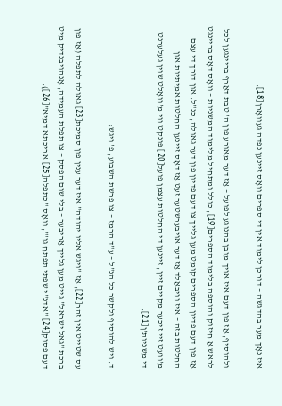איז נאָך מער בהדגשה – דורכן לימוד אין די ספרים וואָס זיינען נפדה געוואָרן[18].

ולהוסיף, אַז פון דעם איז אויך מובן בהנוגע לפועל – אַז דער מאורע פון ה' טבת דאַרף בריינגען לכל לראש אַ חיזוק והוספה בלימוד הספרים[19], כולל ומתחיל מלימוד המשניות – וואָס דאָס בריינגט אַז פון דעם פדיון הספרים קומט מען גלייך צו דעם פדיון פון דער גאולה, כנ"ל. און דורך די עצם החלטות בזה – איז וויבאַלד אַז דער אויבערשטער זעט אַז דאָס זיינען החלטות אמיתיות און מ'וועט זיי זיכער מקיים זיין, זיינען די החלטות עצמן פועל[20] פּונקט ווי מ'וואָלט שוין געלערנט די משניות'ן[21].

ד. ויש להוסיף ולקשר כל הנ"ל – ע"ד הרמז – צו פרשת השבוע, פ' ויגש:

עס שטייט אין זהר[22], אַז "ויגש אליו יהודה" איז דער ענין פון סמיכת[23] גאולה לתפלה (אַז פון ברכת "גאל ישראל" גייט מען גלייך אַריבער – בלי שום הפסק – צו תפלת העמידה, אָנהויבנדיק מיט דעם פסוק[24] "אדנ"י שפתי תפתח גו'", וואָס "כתפלה[25] אריכתא דמיא"[26]).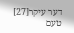דער עיקר[27] טעם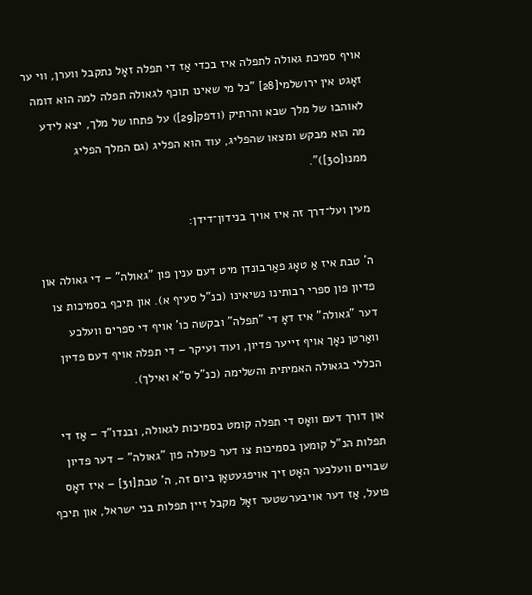אויף סמיכת גאולה לתפלה איז בכדי אַז די תפלה זאָל נתקבל ווערן, ווי ער זאָגט אין ירושלמי[28] "כל מי שאינו תוכף לגאולה תפלה למה הוא דומה לאוהבו של מלך שבא והרתיק (ודפק[29]) על פתחו של מלך, יצא לידע מה הוא מבקש ומצאו שהפליג, עוד הוא הפליג (גם המלך הפליג ממנו[30])".

מעין ועל־דרך זה איז אויך בנידון־דידן:

ה' טבת איז אַ טאָג פאַרבונדן מיט דעם ענין פון "גאולה" – די גאולה און פדיון פון ספרי רבותינו נשיאינו (כנ"ל סעיף א). און תיכף בסמיכות צו דער "גאולה" איז דאָ די "תפלה" ובקשה כו' אויף די ספרים וועלכע וואַרטן נאָך אויף זייער פדיון, ועוד ועיקר – די תפלה אויף דעם פדיון הכללי בגאולה האמיתית והשלימה (כנ"ל ס"א ואילך).

און דורך דעם וואָס די תפלה קומט בסמיכות לגאולה, ובנדו"ד – אַז די תפלות הנ"ל קומען בסמיכות צו דער פעולה פון "גאולה" – דער פדיון שבויים וועלכער האָט זיך אויפגעטאָן ביום זה, ה' טבת[31] – איז דאָס פועל, אַז דער אויבערשטער זאָל מקבל זיין תפלות בני ישראל, און תיכף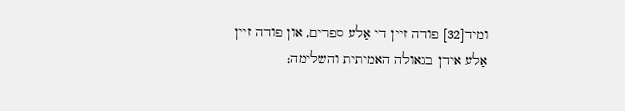ומיד[32] פודה זיין די אַלע ספרים, און פודה זיין אַלע אידן בגאולה האמיתית והשלימה;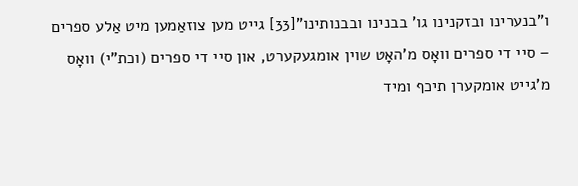ו"בנערינו ובזקנינו גו' בבנינו ובבנותינו"[33] גייט מען צוזאַמען מיט אַלע ספרים – סיי די ספרים וואָס מ'האָט שוין אומגעקערט, און סיי די ספרים (וכת"י) וואָס מ'גייט אומקערן תיכף ומיד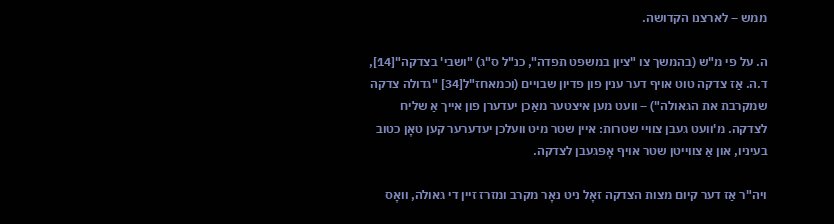ממש – לארצנו הקדושה.

ה. על פי מ"ש (בהמשך צו "ציון במשפט תפדה", כנ"ל ס"ג) "ושבי' בצדקה"[14], ד.ה. אַז צדקה טוט אויף דער ענין פון פדיון שבויים (וכמאחז"ל[34] "גדולה צדקה שמקרבת את הגאולה") – וועט מען איצטער מאַכן יעדערן פון אייך אַ שליח לצדקה. מ'וועט געבן צוויי שטרות: איין שטר מיט וועלכן יעדערער קען טאָן כטוב בעיניו, און אַ צווייטן שטר אויף אָפּגעבן לצדקה.

ויה"ר אַז דער קיום מצות הצדקה זאָל ניט נאָר מקרב ומזרז זיין די גאולה, וואָס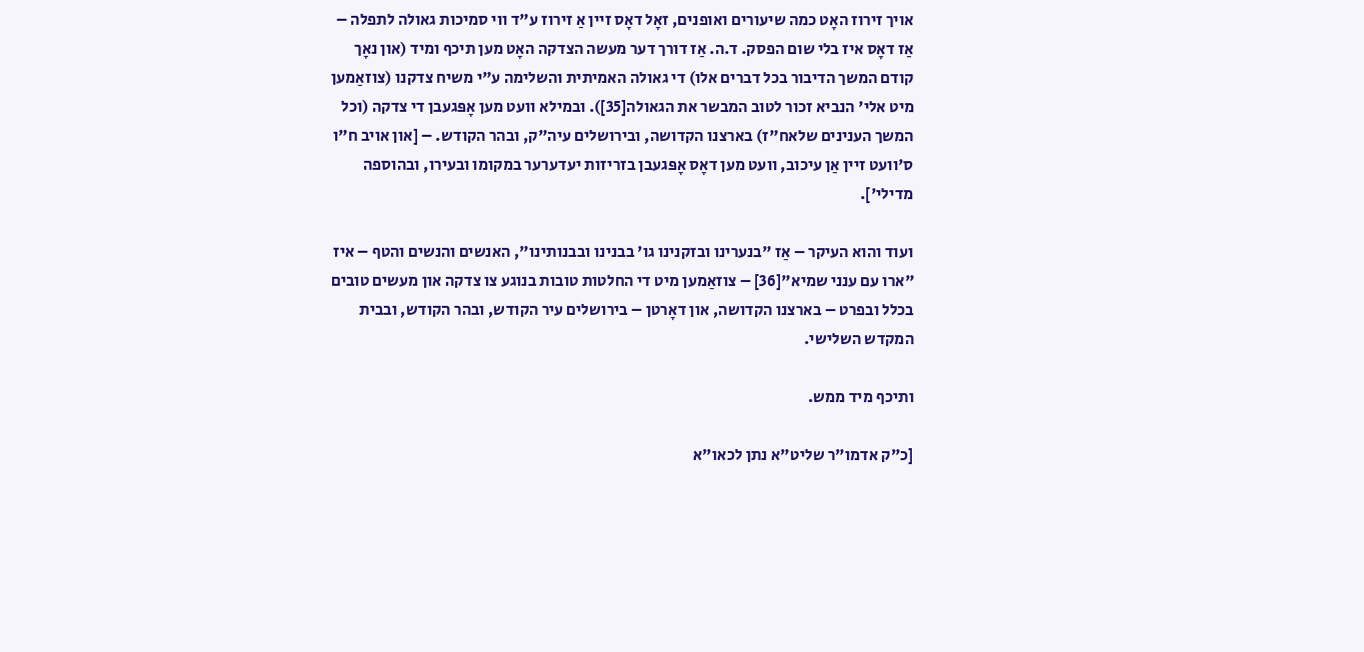אויך זירוז האָט כמה שיעורים ואופנים, זאָל דאָס זיין אַ זירוז ע"ד ווי סמיכות גאולה לתפלה – אַז דאָס איז בלי שום הפסק. ד.ה. אַז דורך דער מעשה הצדקה האָט מען תיכף ומיד (און נאָך קודם המשך הדיבור בכל דברים אלו) די גאולה האמיתית והשלימה ע"י משיח צדקנו (צוזאַמען מיט אלי' הנביא זכור לטוב המבשר את הגאולה[35]). ובמילא וועט מען אָפּגעבן די צדקה (וכל המשך הענינים שלאח"ז) בארצנו הקדושה, ובירושלים עיה"ק, ובהר הקודש. – [און אויב ח"ו ס'וועט זיין אַן עיכוב, וועט מען דאָס אָפּגעבן בזריזות יעדערער במקומו ובעירו, ובהוספה מדילי'].

ועוד והוא העיקר – אַז "בנערינו ובזקנינו גו' בבנינו ובבנותינו", האנשים והנשים והטף – איז "ארו עם ענני שמיא"[36] – צוזאַמען מיט די החלטות טובות בנוגע צו צדקה און מעשים טובים בכלל ובפרט – בארצנו הקדושה, און דאָרטן – בירושלים עיר הקודש, ובהר הקודש, ובבית המקדש השלישי.

ותיכף מיד ממש.

[כ"ק אדמו"ר שליט"א נתן לכאו"א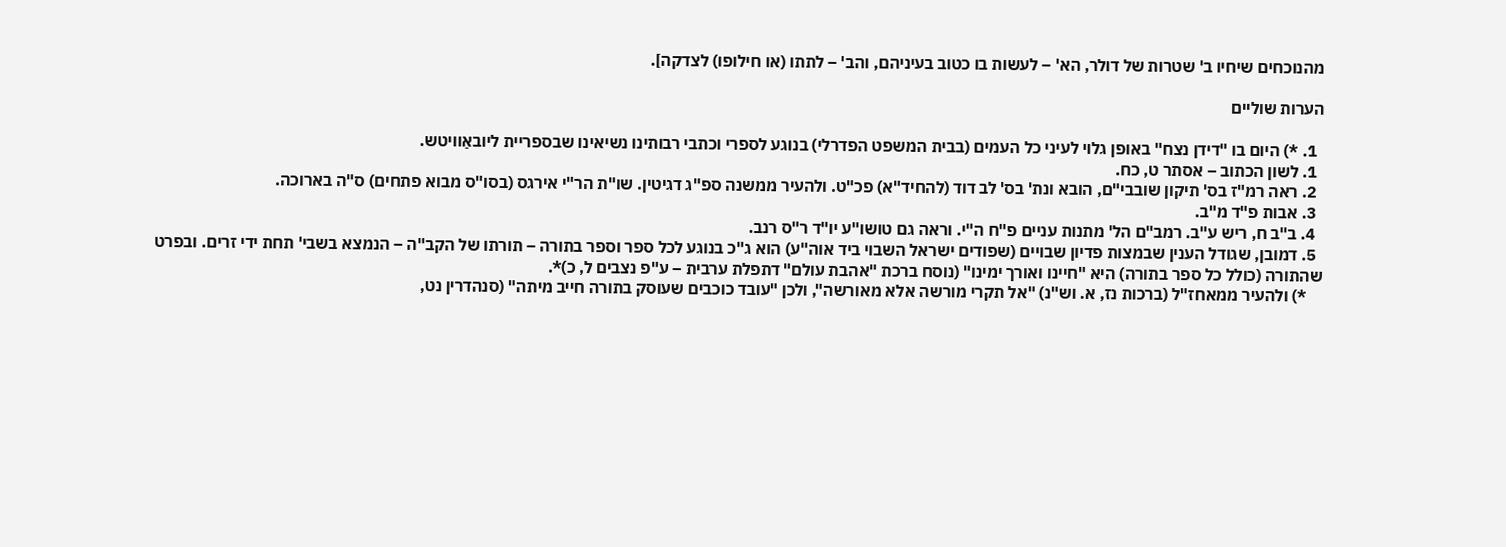מהנוכחים שיחיו ב' שטרות של דולר, הא' – לעשות בו כטוב בעיניהם, והב' – לתתו (או חילופו) לצדקה].

הערות שוליים

  1. *) היום בו "דידן נצח" באופן גלוי לעיני כל העמים (בבית המשפט הפדרלי) בנוגע לספרי וכתבי רבותינו נשיאינו שבספריית ליובאַוויטש.
  1. לשון הכתוב – אסתר ט, כח.
  2. ראה רמ"ז בס' תיקון שובבי"ם, הובא ונת' בס' לב דוד (להחיד"א) פכ"ט. ולהעיר ממשנה ספ"ג דגיטין. שו"ת הר"י אירגס (בסו"ס מבוא פתחים) ס"ה בארוכה.
  3. אבות פ"ד מ"ב.
  4. ב"ב ח, ריש ע"ב. רמב"ם הל' מתנות עניים פ"ח ה"י. וראה גם טושו"ע יו"ד ר"ס רנב.
  5. דמובן, שגודל הענין שבמצות פדיון שבויים (שפודים ישראל השבוי ביד אוה"ע) הוא ג"כ בנוגע לכל ספר וספר בתורה – תורתו של הקב"ה – הנמצא בשבי' תחת ידי זרים. ובפרט שהתורה (כולל כל ספר בתורה) היא "חיינו ואורך ימינו" (נוסח ברכת "אהבת עולם" דתפלת ערבית – ע"פ נצבים ל, כ)*.
    *) ולהעיר ממאחז"ל (ברכות נז, א. וש"נ) "אל תקרי מורשה אלא מאורשה", ולכן "עובד כוכבים שעוסק בתורה חייב מיתה" (סנהדרין נט,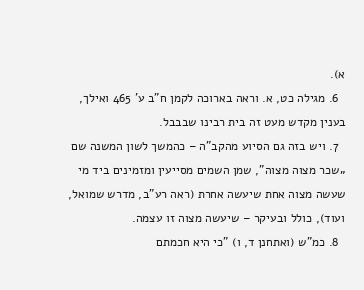א).
  6. מגילה כט, א. וראה בארוכה לקמן ח"ב ע' 465 ואילך, בענין מקדש מעט זה בית רבינו שבבבל.
  7. ויש בזה גם הסיוע מהקב"ה – כהמשך לשון המשנה שם „שכר מצוה מצוה", שמן השמים מסייעין ומזמינים ביד מי שעשה מצוה אחת שיעשה אחרת (ראה רע"ב, מדרש שמואל, ועוד), כולל ובעיקר – שיעשה מצוה זו עצמה.
  8. כמ"ש (ואתחנן ד, ו) "כי היא חכמתם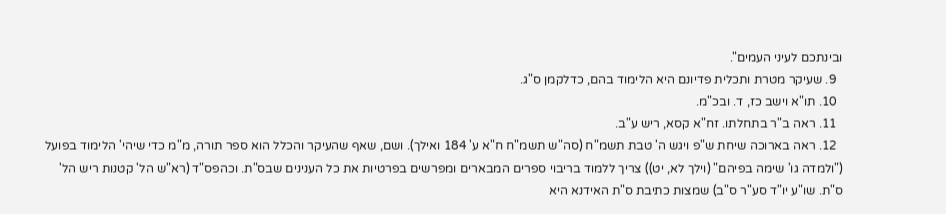ובינתכם לעיני העמים".
  9. שעיקר מטרת ותכלית פדיונם היא הלימוד בהם, כדלקמן ס"ג.
  10. תו"א וישב כז, ד. ובכ"מ.
  11. ראה ב"ר בתחלתו. זח"א קסא, ריש ע"ב.
  12. ראה בארוכה שיחת ש"פ ויגש ה' טבת תשמ"ח (סה"ש תשמ"ח ח"א ע' 184 ואילך). ושם, שאף שהעיקר והכלל הוא ספר תורה, מ"מ כדי שיהי' הלימוד בפועל ("ולמדה גו' שימה בפיהם" (וילך לא, יט)) צריך ללמוד בריבוי ספרים המבארים ומפרשים בפרטיות את כל הענינים שבס"ת. וכהפס"ד (רא"ש הל' קטנות ריש הל' ס"ת. שו"ע יו"ד סע"ר ס"ב) שמצות כתיבת ס"ת האידנא היא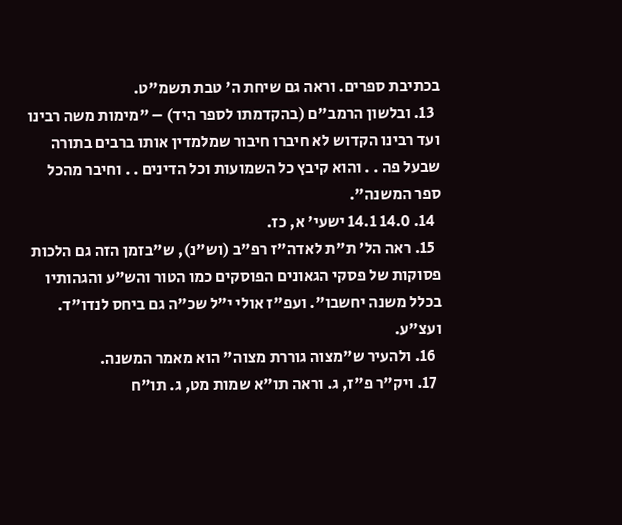בכתיבת ספרים. וראה גם שיחת ה' טבת תשמ"ט.
  13. ובלשון הרמב"ם (בהקדמתו לספר היד) – "מימות משה רבינו ועד רבינו הקדוש לא חיברו חיבור שמלמדין אותו ברבים בתורה שבעל פה . . והוא קיבץ כל השמועות וכל הדינים . . וחיבר מהכל ספר המשנה".
  14. 14.0 14.1 ישעי' א, כז.
  15. ראה הל' ת"ת לאדה"ז רפ"ב (וש"נ), ש"בזמן הזה גם הלכות פסוקות של פסקי הגאונים הפוסקים כמו הטור והש"ע והגהותיו בכלל משנה יחשבו". ועפ"ז אולי י"ל שכ"ה גם ביחס לנדו"ד. ועצ"ע.
  16. ולהעיר ש"מצוה גוררת מצוה" הוא מאמר המשנה.
  17. ויק"ר פ"ז, ג. וראה תו"א שמות מט, ג. תו"ח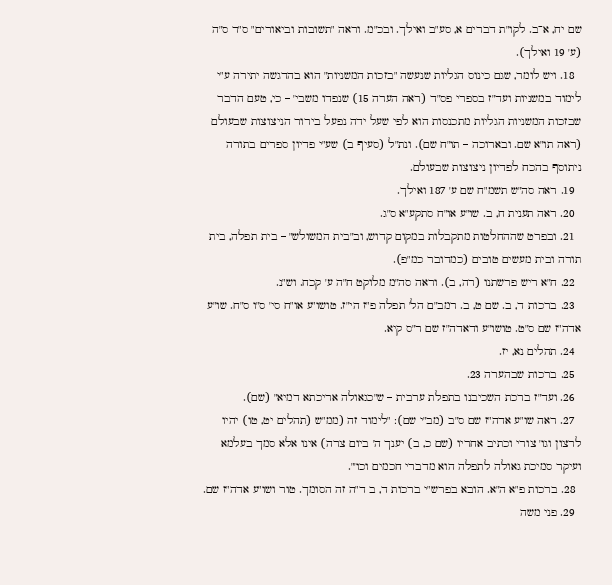שם יח, א־ב. לקו"ת דברים א, סע"ב ואילך. ובכ"מ. וראה "תשובות וביאורים" ס"ד ס"ה (ע' 19 ואילך).
  18. ויש לומר, שגם כינוס הגליות שנעשה "בזכות המשניות" הוא בהדגשה יתירה ע"י לימוד במשניות ועד"ז בספרי פס"ד (ראה הערה 15) שנפדו משבי' – כי, טעם הדבר שבזכות המשניות הגליות מתכנסות הוא לפי שעל ידה נפעל בירור הניצוצות שבעולם (ראה תו"א שם. ובארוכה – תו"ח שם). ונת"ל (סעיף ב) שע"י פדיון ספרים בתורה ניתוסף בהכח לפדיון ניצוצות שבעולם.
  19. ראה סה"ש תשמ"ח שם ע' 187 ואילך.
  20. ראה תענית ח, ב. שו"ע או"ח סתקע"א ס"ג.
  21. ובפרט שההחלטות מתקבלות במקום קדוש, וב"בית המשולש" – בית תפלה, בית תורה ובית מעשים טובים (כמדובר כמ"פ).
  22. ח"א ריש פרשתנו (רה, ב). וראה סה"מ מלוקט ח"ה ע' קכח. וש"נ.
  23. ברכות ד, ב. שם ט, ב. רמב"ם הל' תפלה פ"ז הי"ז. טושו"ע או"ח סי' ס"ו ס"ח. שו"ע אדה"ז שם ס"ט. טושו"ע ודאדה"ז שם ר"ס קיא.
  24. תהלים נא, יז.
  25. ברכות שבהערה 23.
  26. ועד"ז ברכת השכיבנו בתפלת ערבית – ש"כגאולה אריכתא דמיא" (שם).
  27. ראה שו"ע אדה"ז שם ס"ב (מב"י שם): "לימוד זה (ממ"ש (תהלים יט, טו) יהיו לרצון וגו' צורי וכתיב אחריו (שם כ, ב) יענך ה' ביום צרה) אינו אלא סמך בעלמא ועיקר סמיכת גאולה לתפלה הוא מדברי חכמים וכו'".
  28. ברכות פ"א ה"א. הובא בפרש"י ברכות ד, ב ד"ה זה הסומך. טור ושו"ע אדה"ז שם.
  29. פני משה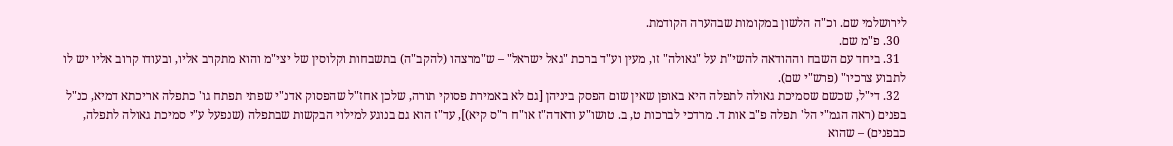לירושלמי שם. וכ"ה הלשון במקומות שבהערה הקודמת.
  30. פ"מ שם.
  31. ביחד עם השבח וההודאה להשי"ת על "גאולה" זו, מעין וע"ד ברכת "גאל ישראל" – ש"מרצהו (להקב"ה) בתשבחות וקלוסין של יצי"מ והוא מתקרב אליו, ובעודו קרוב אליו יש לו לתבוע צרכיו" (פרש"י שם).
  32. די"ל, שכשם שסמיכת גאולה לתפלה היא באופן שאין שום הפסק ביניהן [גם לא באמירת פסוקי תורה, שלכן אחז"ל שהפסוק אדנ"י שפתי תפתח גו' כתפלה אריכתא דמיא, כנ"ל בפנים (ראה הגמ"י הל' תפלה פ"ב אות ד. מרדכי לברכות ט, ב. טושו"ע ודאדה"ז או"ח ר"ס קיא)], עד"ז הוא גם בנוגע למילוי הבקשות שבתפלה (שנפעל ע"י סמיכת גאולה לתפלה, כבפנים) – שהוא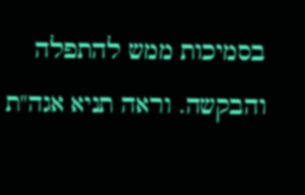בסמיכות ממש להתפלה והבקשה. וראה תניא אגה"ת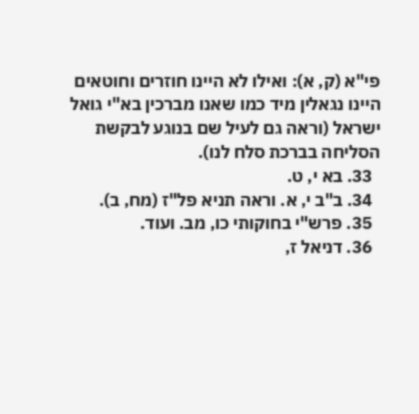פי"א (ק, א): ואילו לא היינו חוזרים וחוטאים היינו נגאלין מיד כמו שאנו מברכין בא"י גואל ישראל (וראה גם לעיל שם בנוגע לבקשת הסליחה בברכת סלח לנו).
  33. בא י, ט.
  34. ב"ב י, א. וראה תניא פל"ז (מח, ב).
  35. פרש"י בחוקותי כו, מב. ועוד.
  36. דניאל ז,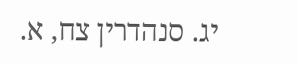יג. סנהדרין צח, א.